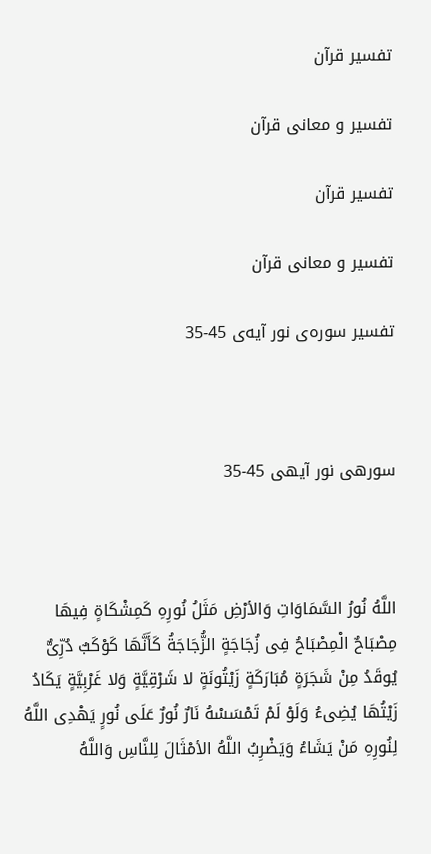تفسیر قرآن

تفسیر و معانی قرآن

تفسیر قرآن

تفسیر و معانی قرآن

تفسیر سوره‌ی نور آیه‌ی 45-35



سورهی نور آیهی 45-35



اللَّهُ نُورُ السَّمَاوَاتِ وَالأرْضِ مَثَلُ نُورِهِ کَمِشْکَاةٍ فِیهَا مِصْبَاحٌ الْمِصْبَاحُ فِی زُجَاجَةٍ الزُّجَاجَةُ کَأَنَّهَا کَوْکَبٌ دُرِّیٌّ یُوقَدُ مِنْ شَجَرَةٍ مُبَارَکَةٍ زَیْتُونَةٍ لا شَرْقِیَّةٍ وَلا غَرْبِیَّةٍ یَکَادُ زَیْتُهَا یُضِیءُ وَلَوْ لَمْ تَمْسَسْهُ نَارٌ نُورٌ عَلَى نُورٍ یَهْدِی اللَّهُ لِنُورِهِ مَنْ یَشَاءُ وَیَضْرِبُ اللَّهُ الأمْثَالَ لِلنَّاسِ وَاللَّهُ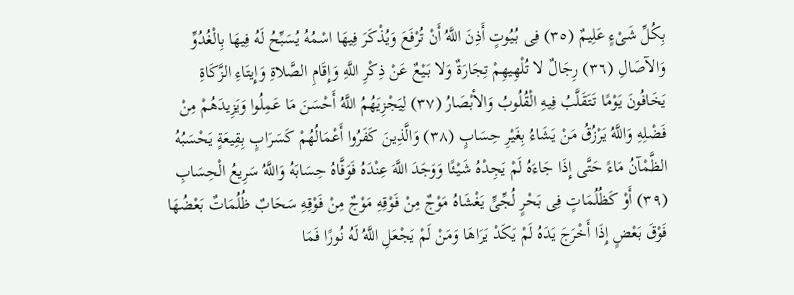بِکُلِّ شَیْءٍ عَلِیمٌ (٣٥) فِی بُیُوتٍ أَذِنَ اللَّهُ أَنْ تُرْفَعَ وَیُذْکَرَ فِیهَا اسْمُهُ یُسَبِّحُ لَهُ فِیهَا بِالْغُدُوِّ وَالآصَالِ (٣٦) رِجَالٌ لا تُلْهِیهِمْ تِجَارَةٌ وَلا بَیْعٌ عَنْ ذِکْرِ اللَّهِ وَإِقَامِ الصَّلاةِ وَإِیتَاءِ الزَّکَاةِ یَخَافُونَ یَوْمًا تَتَقَلَّبُ فِیهِ الْقُلُوبُ وَالأبْصَارُ (٣٧) لِیَجْزِیَهُمُ اللَّهُ أَحْسَنَ مَا عَمِلُوا وَیَزِیدَهُمْ مِنْ فَضْلِهِ وَاللَّهُ یَرْزُقُ مَنْ یَشَاءُ بِغَیْرِ حِسَابٍ (٣٨) وَالَّذِینَ کَفَرُوا أَعْمَالُهُمْ کَسَرَابٍ بِقِیعَةٍ یَحْسَبُهُ الظَّمْآنُ مَاءً حَتَّى إِذَا جَاءَهُ لَمْ یَجِدْهُ شَیْئًا وَوَجَدَ اللَّهَ عِنْدَهُ فَوَفَّاهُ حِسَابَهُ وَاللَّهُ سَرِیعُ الْحِسَابِ (٣٩) أَوْ کَظُلُمَاتٍ فِی بَحْرٍ لُجِّیٍّ یَغْشَاهُ مَوْجٌ مِنْ فَوْقِهِ مَوْجٌ مِنْ فَوْقِهِ سَحَابٌ ظُلُمَاتٌ بَعْضُهَا فَوْقَ بَعْضٍ إِذَا أَخْرَجَ یَدَهُ لَمْ یَکَدْ یَرَاهَا وَمَنْ لَمْ یَجْعَلِ اللَّهُ لَهُ نُورًا فَمَا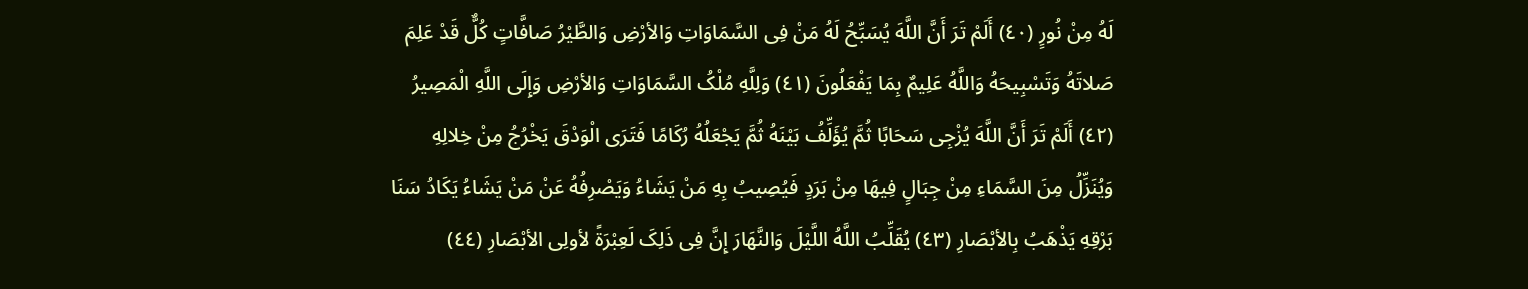لَهُ مِنْ نُورٍ (٤٠) أَلَمْ تَرَ أَنَّ اللَّهَ یُسَبِّحُ لَهُ مَنْ فِی السَّمَاوَاتِ وَالأرْضِ وَالطَّیْرُ صَافَّاتٍ کُلٌّ قَدْ عَلِمَ صَلاتَهُ وَتَسْبِیحَهُ وَاللَّهُ عَلِیمٌ بِمَا یَفْعَلُونَ (٤١) وَلِلَّهِ مُلْکُ السَّمَاوَاتِ وَالأرْضِ وَإِلَى اللَّهِ الْمَصِیرُ (٤٢) أَلَمْ تَرَ أَنَّ اللَّهَ یُزْجِی سَحَابًا ثُمَّ یُؤَلِّفُ بَیْنَهُ ثُمَّ یَجْعَلُهُ رُکَامًا فَتَرَى الْوَدْقَ یَخْرُجُ مِنْ خِلالِهِ وَیُنَزِّلُ مِنَ السَّمَاءِ مِنْ جِبَالٍ فِیهَا مِنْ بَرَدٍ فَیُصِیبُ بِهِ مَنْ یَشَاءُ وَیَصْرِفُهُ عَنْ مَنْ یَشَاءُ یَکَادُ سَنَا بَرْقِهِ یَذْهَبُ بِالأبْصَارِ (٤٣) یُقَلِّبُ اللَّهُ اللَّیْلَ وَالنَّهَارَ إِنَّ فِی ذَلِکَ لَعِبْرَةً لأولِی الأبْصَارِ (٤٤)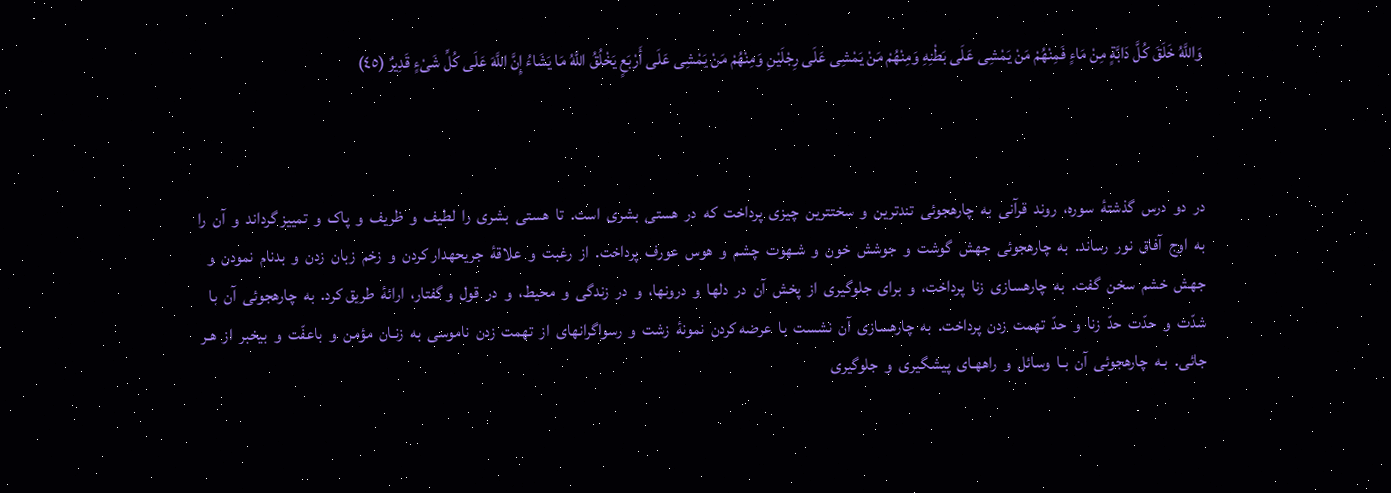وَاللَّهُ خَلَقَ کُلَّ دَابَّةٍ مِنْ مَاءٍ فَمِنْهُمْ مَنْ یَمْشِی عَلَى بَطْنِهِ وَمِنْهُمْ مَنْ یَمْشِی عَلَى رِجْلَیْنِ وَمِنْهُمْ مَنْ یَمْشِی عَلَى أَرْبَعٍ یَخْلُقُ اللَّهُ مَا یَشَاءُ إِنَّ اللَّهَ عَلَى کُلِّ شَیْءٍ قَدِیرٌ (٤٥)



در  دو  درس  گذشتۀ  سوره،  روند  قرآنی  به  چارهجوئی  تندترین  و  سختترین  چیزی  پرداخت  که  در  هستی  بشری  است.  تا  هستی  بشری  را  لطیف  و  ظریف  و  پاک  و  تمییز گرداند  و  آن  را  به  اوج  آفاق  نور  رساند.  به  چارهجوئی  جهش  گوشت  و  جوشش  خون  و  شـهوت  چشم  و  هوس  عورف  پرداخت.  از  رغبت  و  علاقۀ  جریحهدار کردن  و  زخم  زبان  زدن  و  بدنام  نمودن  و  جهش  خشم  سخن  گفت.  به  چارهسازی  زنا  پرداخت،  و  برای  جلوگیری  از  پخش  آن  در  دلها  و  درونها،  و  در  زندگی  و  محیط،  و  در  قول  و گفتار،  ارائۀ  طریق کرد.  به  چارهجوئی  آن  با  شدّت  و  حدّت  حدّ  زنا  و  حدّ  تهمت  زدن  پرداخت.  به  چارهسازی  آن  نشست  با  عرضه کردن  نمونۀ  زشت  و  رسواگرانهای  از  تهمت  زدن  ناموسی  به  زنـان  مؤمن  و  باعفّت  و  بیخبر  از  هـر  جائی.  بـه  چارهجوئی  آن  بـا  وسائل  و  راههـای  پیشگیری  و  جلوگیری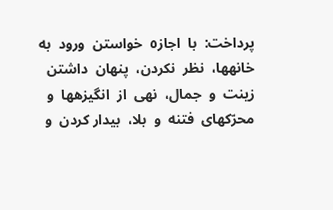پرداخت:  با  اجاز٥  خواستن  ورود  به  خانهها،  نظر  نکردن،  پنهان  داشتن  زینت  و  جمال،  نهی  از  انگیزهها  و  محرّکهای  فتنه  و  بلا،  بیدار کردن  و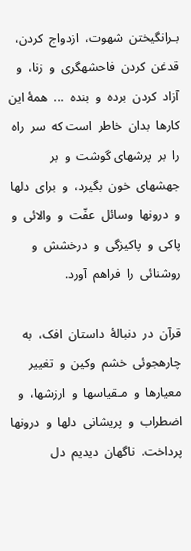بـرانگیختن  شهوت،  ازدواج  کردن،  قدغن  کردن  فاحشهگری  و  زنا،  و  آزاد  کردن  برده  و  بنده  ...  همۀ این  کارها  بدان  خاطر  است که  سر  راه  را  بر  پرشهای گوشت  و  بر  جهشهای  خون  بگیرد،  و  برای  دلها  و  درونها  وسائل  عفّت  و  والائی  و  پاکی  و  پاکیزگی  و  درخشش  و  روشنائی  را  فراهم  آورد.

قرآن  در  دنبالۀ  داستان  افک،  به  چارهجوئی  خشم  وکین  و  تغییر  معیارها  و  مـقیاسها  و  ارزشها،  و  اضطراب  و  پریشانی  دلها  و  درونها  پرداخت.  ناگهان  دیدیم  دل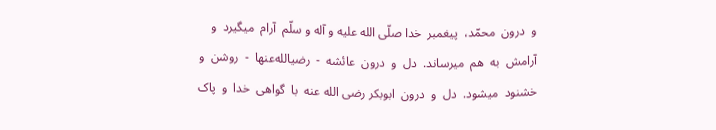و  درون  محمّد،  پیغمبر  خدا صلّی الله علیه و آله و سلّم  آرام  میگیرد  و  آرامش  به  هم  میرساند.  دل  و  درون  عائشه  -  رضیالله‌‌عنها  -  روشن  و  خشنود  میشود.  دل  و  درون  ابوبکر رضی الله عنه  با  گواهی  خدا  و  پاک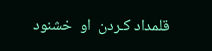قلمداد کـردن  او  خشنود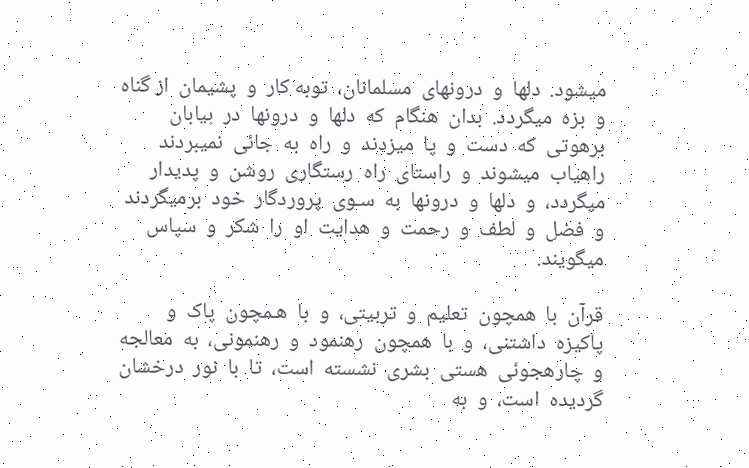میشود.  دلها  و  درونهای  مسلمانان،  توبه کار  و  پشیمان  از گناه  و  بزه  میگردد.  بدان  هنگام  که  دلها  و  درونها  در  بیابان  برهوتی  که  دست  و  پا  میزدند  و  راه  به  جائی  نمیبردند  راهیاب  میشوند  و  راستای  راه  رستگاری  روشن  و  پدیدار  میگردد،  و  دلها  و  درونها  به  سـوی  پروردگار  خود  برمیگردند  و  فضل  و  لطف  و  رحمت  و  هدایت  او  را  شکر  و  سپاس  میگویند.

قرآن  با  همچون  تعلیم  و  تربیتی،  و  با  هـمچون  پاک  و  پاکیزه  داشتنی،  و  با  همچون  رهنمود  و  رهنمونی،  به  معالجه  و  چارهجوئی  هستی  بشری  نشسته  است،  تا  با  نور  درخشان  گردیده  است،  و  به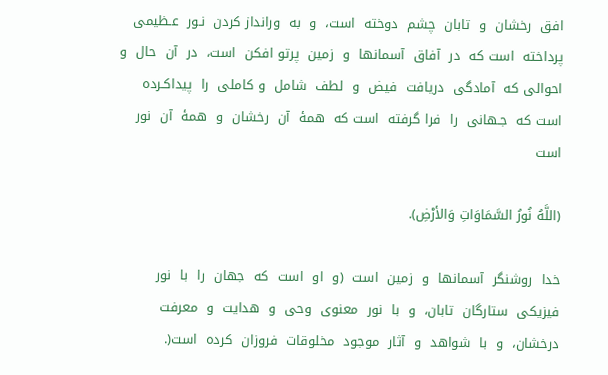افق  رخشان  و  تابان  چشم  دوخته  است،  و  به  ورانداز کردن  نـور  عـظیمی  پرداخته  است که  در  آفاق  آسمانها  و  زمین  پرتو افکن  است،  در  آن  حال  و  احوالی که  آمادگی  دریافت  فیض  و  لطف  شامل  و کاملی  را  پیداکـرده  است که  جـهانی  را  فرا گرفته  است که  همۀ  آن  رخشان  و  همۀ  آن  نور  است

(اللَّهُ نُورُ السَّمَاوَاتِ وَالأرْضِ).

خدا  روشنگر  آسمانها  و  زمین  است  (و  او  است  که  جهان  را  با  نور  فیزیکی  ستارگان  تابان،  و  با  نور  معنوی  وحی  و  هدایت  و  معرفت  درخشان،  و  با  شواهد  و  آثار  موجود  مخلوقات  فروزان  کرده  است‌(.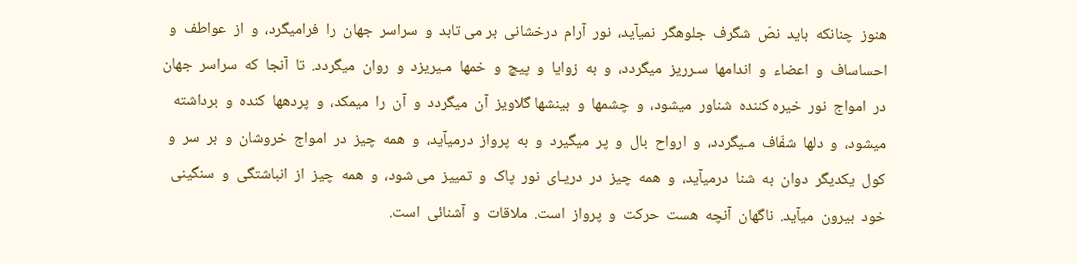هنوز  چنانکه  باید  نصّ  شگرف  جلوهگر  نمیآید،  نور  آرام  درخشانی  بر می تابد  و  سراسر  جهان  را  فرامیگرد،  و  از  عواطف  و  احساساف  و  اعضاء  و  اندامها  سـرریز  میگردد،  و  به  زوایا  و  پیچ  و  خمها  مـیریزد  و  روان  میگردد.  تا  آنجا  که  سراسر  جهان  در  امواج  نور  خیره کننده  شناور  میشود،  و  چشمها  و  بینشها گلاویز  آن  میگردد  و  آن  را  میمکد،  و  پردهها  کنده  و  برداشته  میشود،  و  دلها  شفّاف  مـیگردد،  و  ارواح  بال  و  پر  میگیرد  و  به  پرواز  درمیآید،  و  همه  چیز  در  امواج  خروشان  و  بر  سر  و کول  یکدیگر  دوان  به  شنا  درمیآید،  و  همه  چیز  در  دریـای  نور  پاک  و  تمییز  می شود،  و  همه  چیز  از  انباشتگی  و  سنگینی  خود  بیرون  میآید.  ناگهان  آنچه  هست  حرکت  و  پرواز  است.  ملاقات  و  آشنائی  است.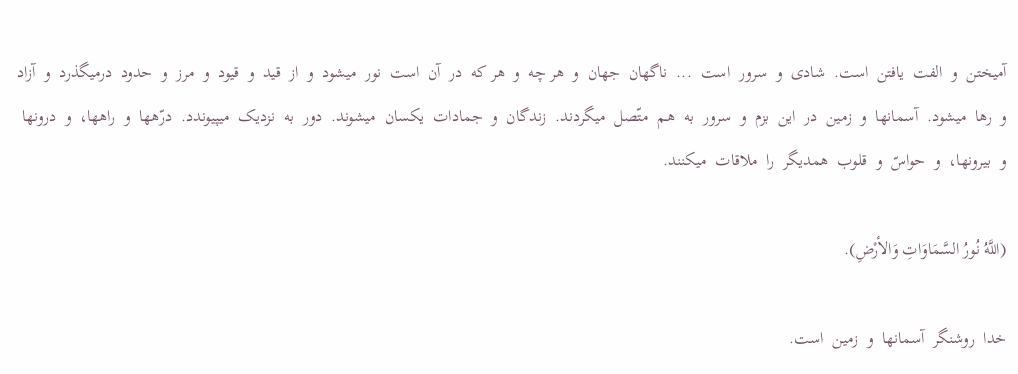آمیختن  و  الفت  یافتن  است.  شادی  و  سرور  است  ...  ناگهان  جهان  و  هر چه  و  هر که  در  آن  است  نور  میشود  و  از  قید  و  قیود  و  مرز  و  حدود  درمیگذرد  و  آزاد و  رها  میشود.  آسمانها  و  زمین  در  این  بزم  و  سرور  به  هـم  متّصل  میگردند.  زندگان  و  جمادات  یکسان  میشوند.  دور  به  نزدیک  میپیوندد.  درّهها  و  راهها،  و  درونها  و  بیرونها،  و  حواسّ  و  قلوب  همدیگر  را  ملاقات  میکنند.

(اللَّهُ نُورُ السَّمَاوَاتِ وَالأرْضِ).

خدا  روشنگر  آسمانها  و  زمین  است‌.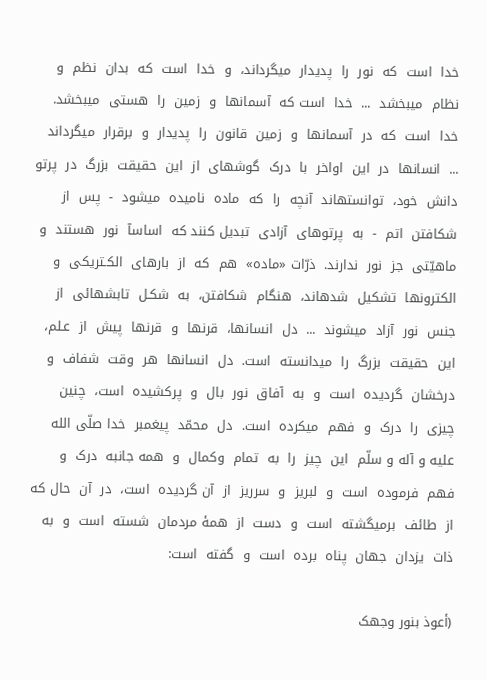خدا  است  که  نور  را  پدیدار  میگرداند،  و  خدا  است  که  بدان  نظم  و  نظام  میبخشد  ...  خدا  است که  آسمانها  و  زمین  را  هستی  میبخشد.  خدا  است  که  در  آسمانها  و  زمین  قانون  را  پدیدار  و  برقرار  میگرداند  ...  انسانها  در  این  اواخر  با  درک  گوشهای  از  این  حقیقت  بزرگ  در  پرتو  دانش  خود،  توانستهاند  آنچه  را  که  ماده  نامیده  میشود  -  پس  از  شکافتن  اتم  -  به  پرتوهای  آزادی  تبدیل کنند که  اساسآ  نور  هستند  و  ماهیّتی  جز  نور  ندارند.  ذرّات «ماده»  هم  که  از  بارهای  الکـتریکی  و  الکترونها  تشکیل  شدهاند،  هنگام  شکافتن،  به  شکـل  تابشهائی  از  جنس  نور  آزاد  میشوند  ...  دل  انسانها،  قرنها  و  قرنها  پیش  از  عـلم،  این  حقیقت  بزرگ  را  میدانسته  است.  دل  انسانها  هر  وقت  شفاف  و  درخشان  گردیده  است  و  به  آفاق  نور  بال  و  پرکشیده  است،  چنین  چیزی  را  درک  و  فهم  میکرده  است.  دل  محمّد  پیغمبر  خدا صلّی الله علیه و آله و سلّم  این  چیز  را  به  تمام  وکمال  و  همه جانبه  درک  و  فهم  فرموده  است  و  لبریز  و  سرریز  از  آن گردیده  است،  در  آن  حال که  از  طائف  برمیگشته  است  و  دست  از  همۀ مردمان  شسته  است  و  به  ذات  یزدان  جهان  پناه  برده  است  و  گفته  است‌:

(أعوذ بنور وجهک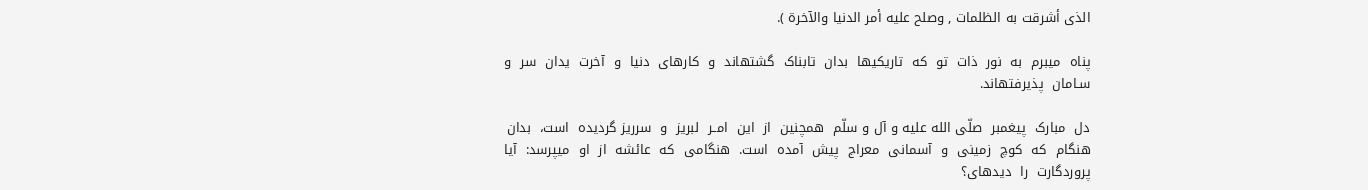الذی أشرقت به الظلمات , وصلح علیه أمر الدنیا والآخرة ).

پناه  میبرم  به  نور  ذات  تو  که  تاریکیها  بدان  تابناک  گشتهاند  و  کارهای  دنیا  و  آخرت  یدان  سر  و  سـامان  پذیرفتهاند.

دل  مبارک  پیغمبر  صلّی الله علیه و آل و سلّم  همچنین  از  این  امــر  لبریز  و  سرریز گردیده  است،  بدان  هنگام  که  کوچ  زمینی  و  آسمانی  معراج  پیش  آمده  است.  هنگامی  که  عائشه  از  او  میپرسد:  آیا  پروردگارت  را  دیدهای؟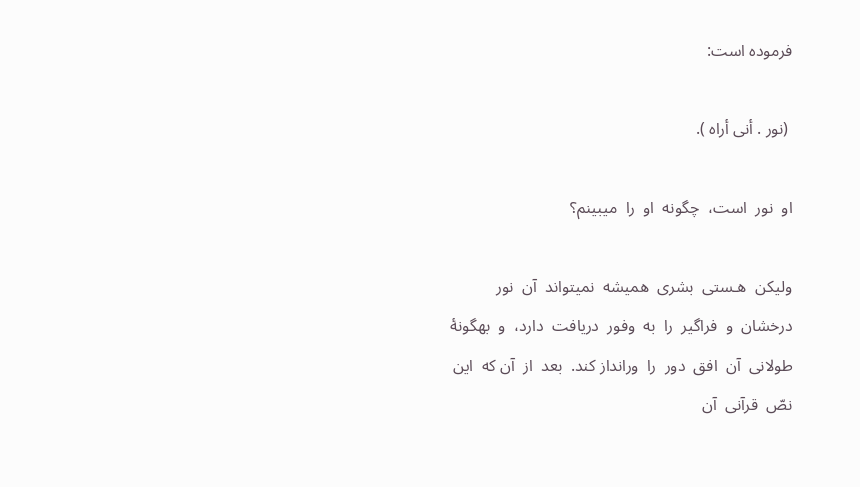فرموده است:

 (نور . أنى أراه ).

او  نور  است،  چگونه  او  را  میبینم؟

ولیکن  هـستی  بشری  همیشه  نمیتواند  آن  نور  درخشان  و  فراگیر  را  به  وفور  دریافت  دارد،  و  بهگونۀ  طولانی  آن  افق  دور  را  ورانداز کند.  بعد  از  آن که  این  نصّ  قرآنی  آن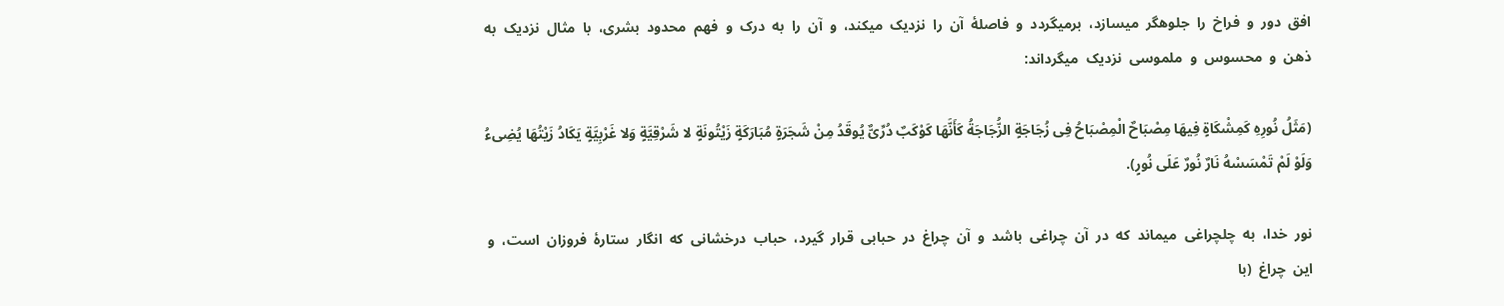افق  دور  و  فراخ  را  جلوهگر  میسازد،  برمیگردد  و  فاصلۀ  آن  را  نزدیک  میکند،  و  آن  را  به  درک  و  فهم  محدود  بشری،  با  مثال  نزدیک  به  ذهن  و  محسوس  و  ملموسی  نزدیک  میگرداند:

(مَثَلُ نُورِهِ کَمِشْکَاةٍ فِیهَا مِصْبَاحٌ الْمِصْبَاحُ فِی زُجَاجَةٍ الزُّجَاجَةُ کَأَنَّهَا کَوْکَبٌ دُرِّیٌّ یُوقَدُ مِنْ شَجَرَةٍ مُبَارَکَةٍ زَیْتُونَةٍ لا شَرْقِیَّةٍ وَلا غَرْبِیَّةٍ یَکَادُ زَیْتُهَا یُضِیءُ وَلَوْ لَمْ تَمْسَسْهُ نَارٌ نُورٌ عَلَى نُورٍ).

نور  خدا،  به  چلچراغی  میماند  که  در  آن  چراغی  باشد  و  آن  چراغ  در  حبابی  قرار  گیرد،  حباب  درخشانی  که  انگار  ستارۀ  فروزان  است،  و  این  چراغ  (با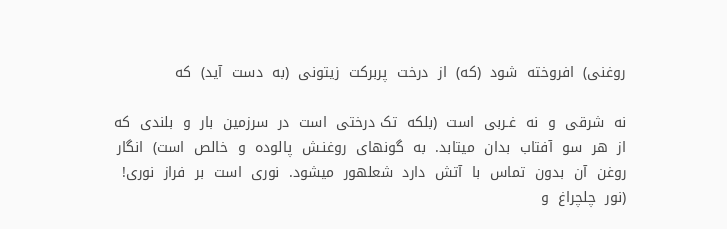روغنی)  افروخته  شود  (که)  از  درخت  پربرکت  زیتونی  (به  دست  آید)  که

نه  شرقی  و  نه  غـربی  است  (بلکه  تک درختی  است  در  سرزمین  بار  و  بلندی  که  از  هر  سو  آفتاب  بدان  میتابد.  به  گونهای  روغنـش  پالوده  و  خالص  است)  انگار  روغن  آن  بدون  تماس  با  آتش  دارد  شعلهور  میشود.  نوری  است  بر  فراز  نوری!  (نور  چلچراغ  و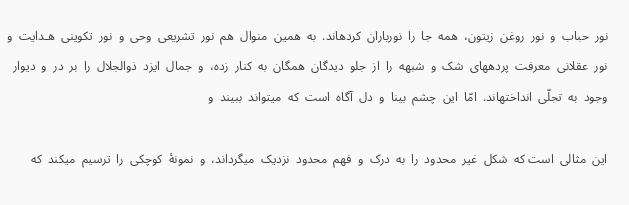نور  حباب  و  نور  روغن  زیتون،  همه  جا  را  نورباران  کردهاند.  به  همین  منوال  هم  نور  تشریعی  وحی  و  نور  تکوینی  هـدایت  و  نور  عقلانی  معرفت  پردههای  شک  و  شبهه  را  از  جلو  دیدگان  همگان  به  کنار  زده،  و  جمال  ایزد  ذوالجلال  را  بر  در  و  دیوار  وجود  به  تجلّی  انداختهاند.  امّا  این  چشم  بینا  و  دل  آگاه  است  که  میتواند  ببیند  و

این  مثالی  است که  شکل  غیر  محدود  را  به  درک  و  فهم  محدود  نزدیک  میگرداند،  و  نمونۀ  کوچکی  را  ترسیم  میکند  که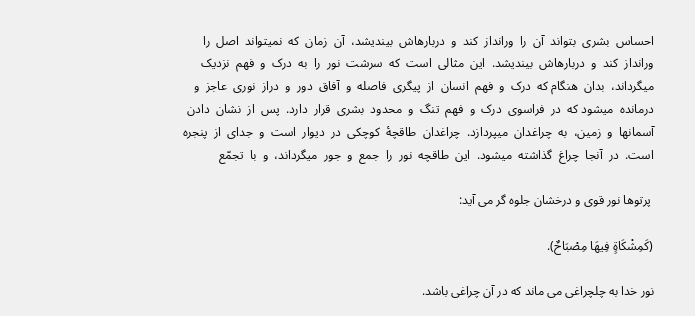احساس  بشری  بتواند  آن  را  ورانداز  کند  و  دربارهاش  بیندیشد،  آن  زمان  که  نمیتواند  اصل  را  ورانداز  کند  و  دربارهاش  بیندیشد.  این  مثالی  است  که  سرشت  نور  را  به  درک  و  فهم  نزدیک  میگرداند،  بدان  هنگام که  درک  و  فهم  انسان  از  پیگری  فاصله  و  آفاق  دور  و  دراز  نوری  عاجز  و  درمانده  میشود که  در  فراسوی  درک  و  فهم  تنگ  و  محدود  بشری  قرار  دارد.  پس  از  نشان  دادن  آسمانها  و  زمین،  به  چراغدان  میپردازد.  چراغدان  طاقچۀ  کوچکی  در  دیوار  است  و  جدای  از  پنجره  است.  در  آنجا  چراغ  گذاشته  میشود.  این  طاقچه  نور  را  جمع  و  جور  میگرداند،  و  با  تجمّع

 پرتوها نور قوی و درخشان جلوه گر می آید:

(کَمِشْکَاةٍ فِیهَا مِصْبَاحٌ).

نور خدا به چلچراغی می ماند که در آن چراغی باشد.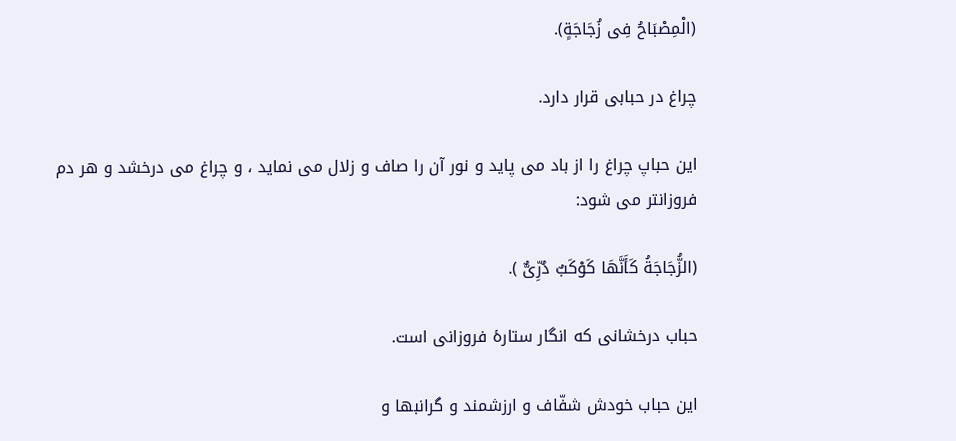(الْمِصْبَاحُ فِی زُجَاجَةٍ).

چراغ در حبابی قرار دارد.

این حباپ چراغ را از باد می پاید و نور آن را صاف و زلال می نماید ، و چراغ می درخشد و هر دم فروزانتر می شود:

(الزُّجَاجَةُ کَأَنَّهَا کَوْکَبٌ دُرِّیٌّ ).

حباب درخشانی که انگار ستارۀ فروزانی است.

این حباب خودش شفّاف و ارزشمند و گرانبها و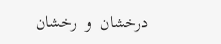درخشان  و  رخشان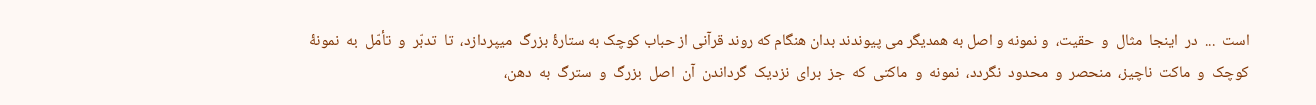است  ...  در  اینجا  مثال  و  حقیت،  و نمونه و اصل به همدیگر می پیوندند بدان هنگام که روند قرآنی از حباب کوچک به ستارۀ بزرگ  میپردازد،  تا  تدبّر  و  تأمّل  به  نمونۀ  کوچک  و  ماکت  ناچیز،  منحصر  و  محدود  نگردد،  نمونه  و  ماکتی  که  جز  برای  نزدیک  گرداندن  آن  اصل  بزرگ  و  سترگ  به  دهن،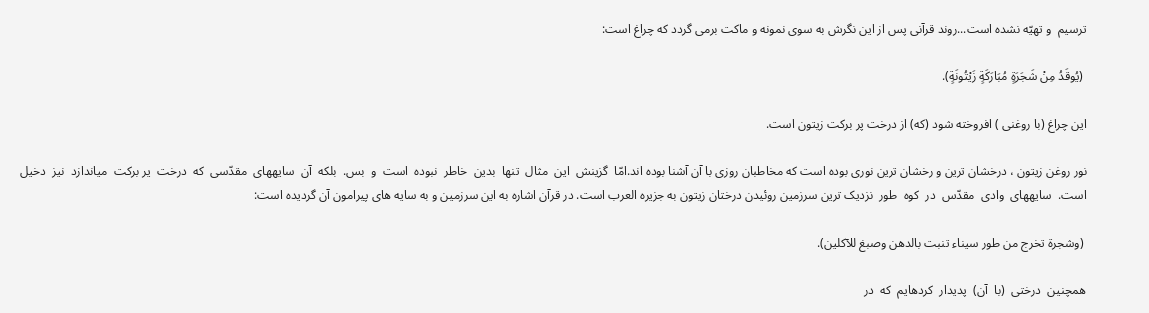ترسیم  و تهیّه نشده است...روند قرآنی پس از این نگرش به سوی نمونه و ماکت برمی گردد که چراغ است:

 (یُوقَدُ مِنْ شَجَرَةٍ مُبَارَکَةٍ زَیْتُونَةٍ).

این چراغ (با روغنی ) افروخته شود (که) از درخت پر برکت زیتون است.

نور روغن زیتون ، درخشان ترین و رخشان ترین نوری بوده است که مخاطبان روزی با آن آشنا بوده اند.امّا  گزینش  این  مثال  تنها  بدین  خاطر  نبوده  است  و  بس.  بلکه  آن  سایههای  مقدّسی  که  درخت  یر برکت  میاندازد  نیز  دخیل  است.  سایههای  وادی  مقدّس  در  کوه  طور  نزدیک ترین سرزمین روئیدن درختان زیتون به جزیره العرب است. در قرآن اشاره به این سرزمین و به سایه های پیرامون آن گردیده است:

 (وشجرة تخرج من طور سیناء تنبت بالدهن وصبغ للآکلین).

همچنین  درختی  (با  آن)  پدیدار  کردهایم  که  در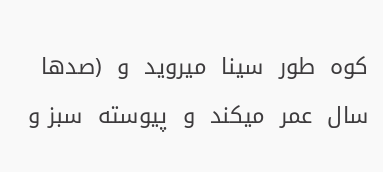کوه  طور  سینا  میروید  و  (صدها  سال  عمر  میکند  و  پیوسته  سبز و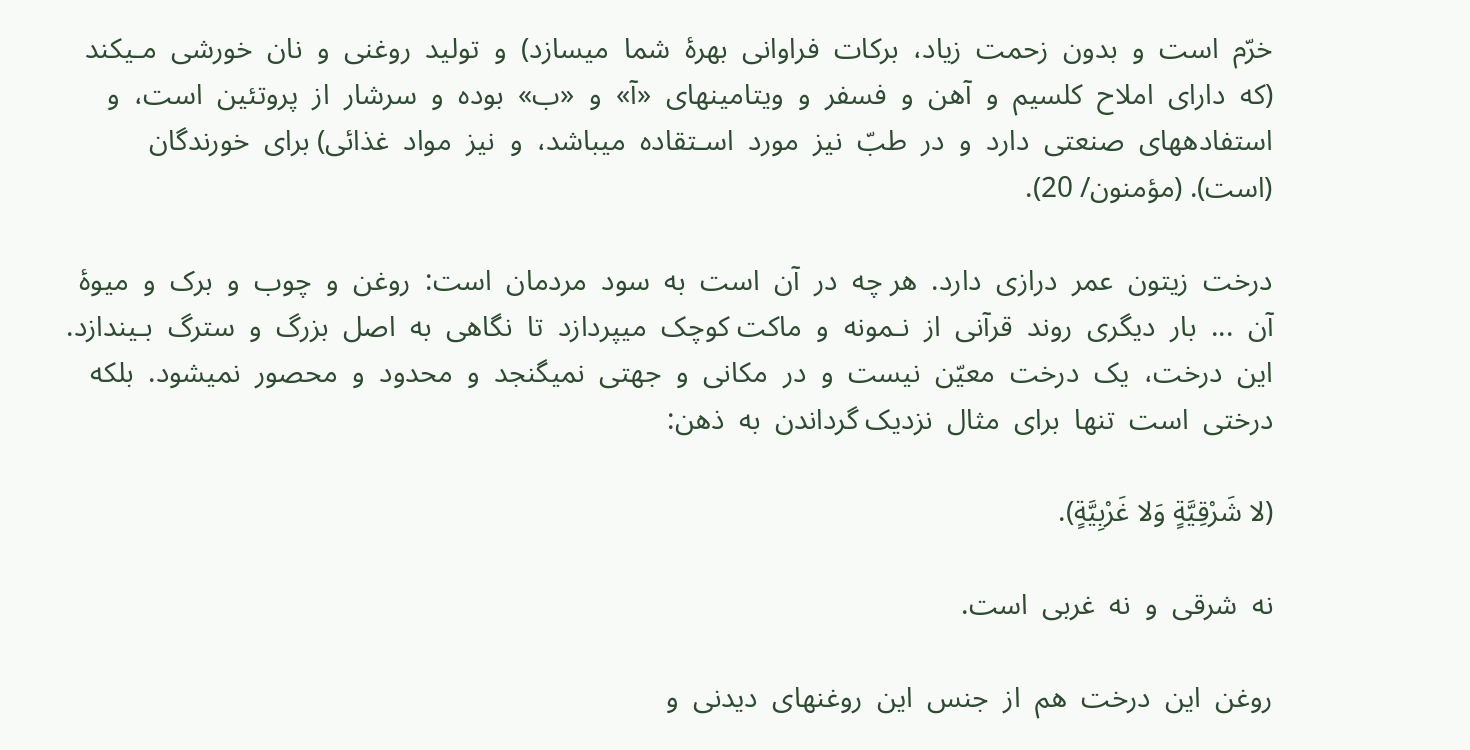خرّم  است  و  بدون  زحمت  زیاد،  برکات  فراوانی  بهرۀ  شما  میسازد)  و  تولید  روغنی  و  نان  خورشی  مـیکند  (که  دارای  املاح  کلسیم  و  آهن  و  فسفر  و  ویتامینهای  «آ»  و  «ب»  بوده  و  سرشار  از  پروتئین  است،  و  استفادههای  صنعتی  دارد  و  در  طبّ  نیز  مورد  اسـتقاده  میباشد،  و  نیز  مواد  غذائی) برای  خورندگان  (است). (مؤمنون/ 20).

درخت  زیتون  عمر  درازی  دارد.  هر چه  در  آن  است  به  سود  مردمان  است:  روغن  و  چوب  و  برک  و  میوۀ  آن  ...  بار  دیگری  روند  قرآنی  از  نـمونه  و  ماکت کوچک  میپردازد  تا  نگاهی  به  اصل  بزرگ  و  سترگ  بـیندازد.  این  درخت،  یک  درخت  معیّن  نیست  و  در  مکانی  و  جهتی  نمیگنجد  و  محدود  و  محصور  نمیشود.  بلکه  درختی  است  تنها  برای  مثال  نزدیک گرداندن  به  ذهن:

(لا شَرْقِیَّةٍ وَلا غَرْبِیَّةٍ).

نه  شرقی  و  نه  غربی  است‌.

روغن  این  درخت  هم  از  جنس  این  روغنهای  دیدنی  و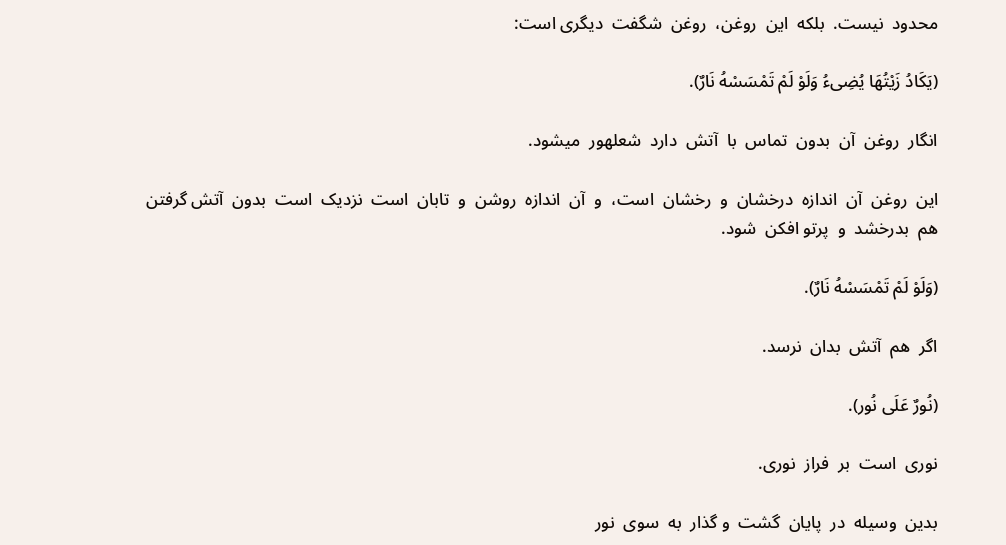محدود  نیست.  بلکه  این  روغن،  روغن  شگفت  دیگری است:

(یَکَادُ زَیْتُهَا یُضِیءُ وَلَوْ لَمْ تَمْسَسْهُ نَارٌ).

انگار  روغن  آن  بدون  تماس  با  آتش  دارد  شعلهور  میشود.

این  روغن  آن  اندازه  درخشان  و  رخشان  است،  و  آن  اندازه  روشن  و  تابان  است  نزدیک  است  بدون  آتش گرفتن  هم  بدرخشد  و  پرتو افکن  شود.

(وَلَوْ لَمْ تَمْسَسْهُ نَارٌ).

اگر  هم  آتش  بدان  نرسد.

(نُورٌ عَلَى نُور).

نوری  است  بر  فراز  نوری‌.

بدین  وسیله  در  پایان  گشت  و گذار  به  سوی  نور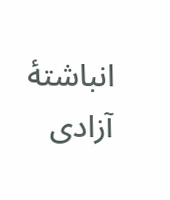انباشتۀ  آزادی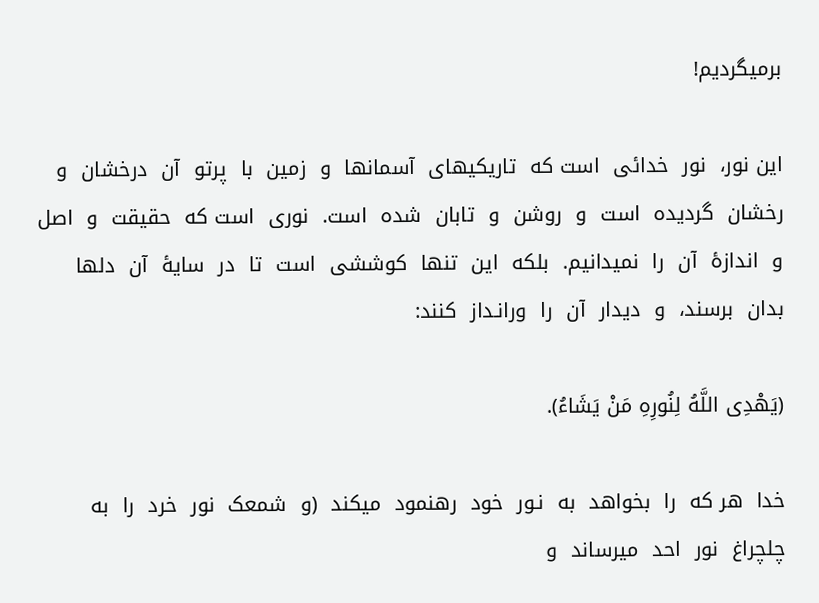برمیگردیم!

این نور،  نور  خدائی  است که  تاریکیهای  آسمانها  و  زمین  با  پرتو  آن  درخشان  و  رخشان  گردیده  است  و  روشن  و  تابان  شده  است.  نوری  است که  حقیقت  و  اصل  و  اندازۀ  آن  را  نمیدانیم.  بلکه  این  تنها  کوششی  است  تا  در  سایۀ  آن  دلها  بدان  برسند،  و  دیدار  آن  را  ورانـداز  کنند:

(یَهْدِی اللَّهُ لِنُورِهِ مَنْ یَشَاءُ).

خدا  هر که  را  بخواهد  به  نـور  خود  رهنمود  میکند  (و  شمعک  نور  خرد  را  به  چلچراغ  نور  احد  میرساند  و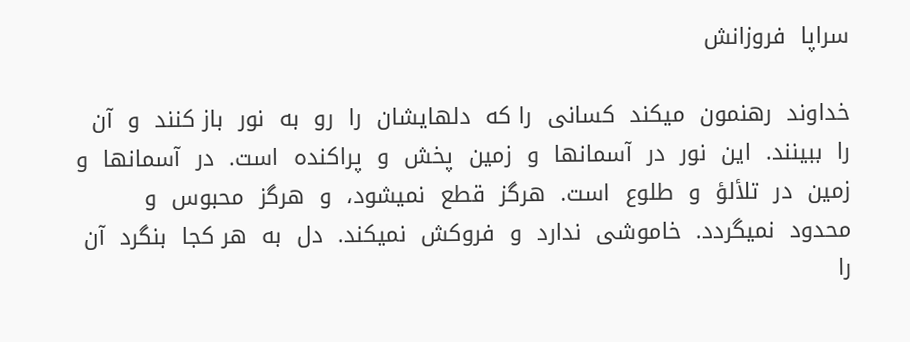سراپا  فروزانش

خداوند  رهنمون  میکند  کسانی  را که  دلهایشان  را  رو  به  نور  باز کنند  و  آن  را  ببینند.  این  نور  در  آسمانها  و  زمین  پخش  و  پراکنده  است.  در  آسمانها  و  زمین  در  تلألؤ  و  طلوع  است.  هرگز  قطع  نمیشود،  و  هرگز  محبوس  و  محدود  نمیگردد.  خاموشی  ندارد  و  فروکش  نمیکند.  دل  به  هر کجا  بنگرد  آن  را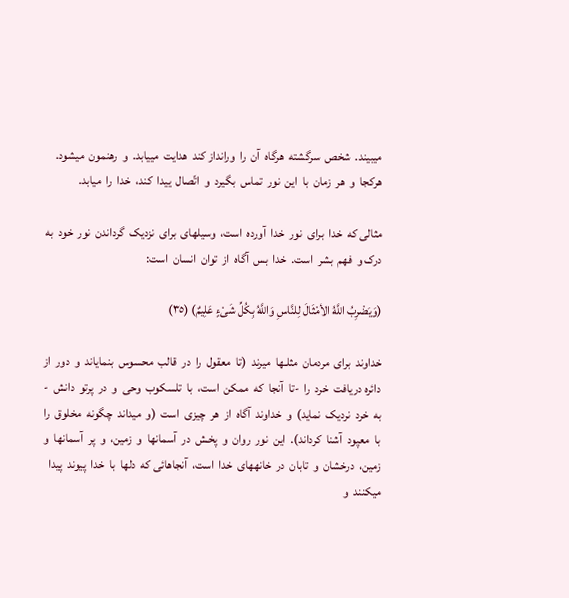میبیند.  شخص  سرگشته  هرگاه  آن  را  ورانداز کند  هدایت  مییابد.  و  رهنمون  میشود.  هرکجا  و  هر  زمان  با  این  نور  تماس  بگیرد  و  اتّصال  ییدا  کند،  خدا  را  میابد.

مثالی که  خدا  برای  نور  خدا  آورده  است،  وسیلهای  برای  نزدیک  گرداندن  نور  خود  به  درک و  فهم  بشر  است.  خدا  بس  آگاه  از  توان  انسان  است‌:

(وَیَضْرِبُ اللَّهُ الأمْثَالَ لِلنَّاسِ وَاللَّهُ بِکُلِّ شَیْءٍ عَلِیمٌ) (٣٥)

خداوند  برای  مردمان  مثلـها  میرند  (تا  معقول  را  در  قالب  محسوس  بنمایاند  و  دور  از  دائره دریافت  خرد  را  -تا  آنجا  که  ممکن  است،  با  تلسکوب  وحی  و  در  پرتو  دانش  -  به  خرد  نردیک  نماید)  و  خداوند  آگاه  از  هر  چیزی  است  (و  میداند  چگونه  مخلوق  را  با  معپود  آشنا  کرداند).  این  نور  روان  و  پخـش  در  آسمانها  و  زمین،  و  پر  آسمانها  و  زمین،  درخشان  و  تابان  در  خانههای  خدا  است،  آنجاهائی که  دلها  با  خدا  پیوند  پیدا  میکنند  و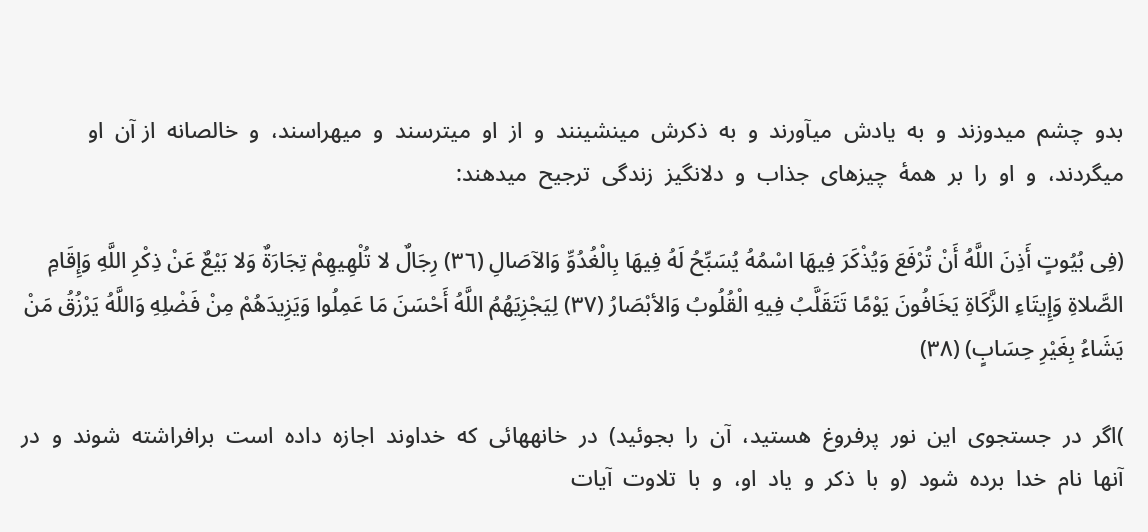بدو  چشم  میدوزند  و  به  یادش  میآورند  و  به  ذکرش  مینشینند  و  از  او  میترسند  و  میهراسند،  و  خالصانه  از آن  او  میگردند،  و  او  را  بر  همۀ  چیزهای  جذاب  و  دلانگیز  زندگی  ترجیح  میدهند:

(فِی بُیُوتٍ أَذِنَ اللَّهُ أَنْ تُرْفَعَ وَیُذْکَرَ فِیهَا اسْمُهُ یُسَبِّحُ لَهُ فِیهَا بِالْغُدُوِّ وَالآصَالِ (٣٦) رِجَالٌ لا تُلْهِیهِمْ تِجَارَةٌ وَلا بَیْعٌ عَنْ ذِکْرِ اللَّهِ وَإِقَامِ الصَّلاةِ وَإِیتَاءِ الزَّکَاةِ یَخَافُونَ یَوْمًا تَتَقَلَّبُ فِیهِ الْقُلُوبُ وَالأبْصَارُ (٣٧) لِیَجْزِیَهُمُ اللَّهُ أَحْسَنَ مَا عَمِلُوا وَیَزِیدَهُمْ مِنْ فَضْلِهِ وَاللَّهُ یَرْزُقُ مَنْ یَشَاءُ بِغَیْرِ حِسَابٍ) (٣٨)

)اگر  در  جستجوی  این  نور  پرفروغ  هستید،  آن  را  بجوئید)  در  خانههائی  که  خداوند  اجازه  داده  است  برافراشته  شوند  و  در  آنها  نام  خدا  برده  شود  (و  با  ذکر  و  یاد  او،  و  با  تلاوت  آیات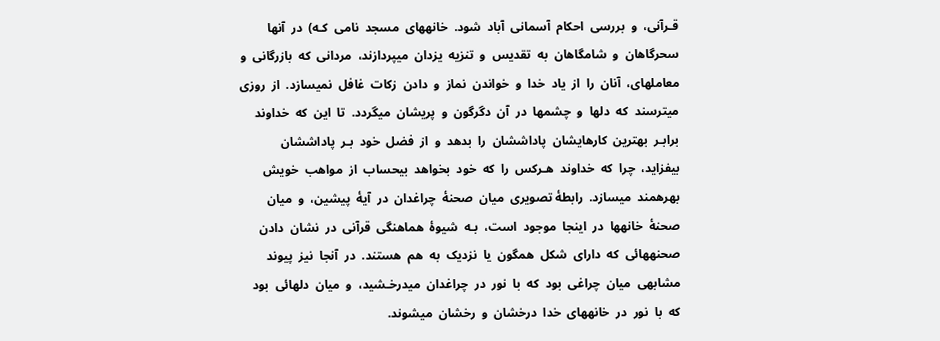قـرآنی،  و  بررسی  احکام  آسمانی  آباد  شود.  خانههای  مسجد  نامی  کـه)  در  آنها  سحرگاهان  و  شامگاهان  به  تقدیس  و  تنزیه  یزدان  میپردازند،  مردانی  که  بازرگانی  و  معاملهای،  آنان  را  از  یاد  خدا  و  خواندن  نماز  و  دادن  زکات  غافل  نمیسازد.  از  روزی  میترسند  که  دلها  و  چشمها  در  آن  دگرگون  و  پریشان  میگردد.  تا  این  که  خداوند  برابـر  بهترین  کارهایشان  پاداششان  را  بدهد  و  از  فضل  خود  بـر  پاداششان  بیفزاید،  چرا  که  خداوند  هـرکس  را  که  خود  بخواهد  بیحساب  از  مواهب  خویش  بهرهمند  میسازد.  رابطۀ تصویری  میان  صحنۀ  چراغدان  در  آیۀ  پیشین،  و  میان  صحنۀ  خانهها  در  اینجا  موجود  است،  بـه  شیوۀ  هماهنگی  قرآنی  در  نشان  دادن  صحنههائی  که  دارای  شکل  همگون  یا  نزدیک  به  هم  هستند.  در  آنجا  نیز  پیوند  مشابهی  میان  چراغی  بود  که  با  نور  در  چراغدان  میدرخـشید،  و  میان  دلهائی  بود  که  با  نور  در  خانههای  خدا  درخشان  و  رخشان  میشوند.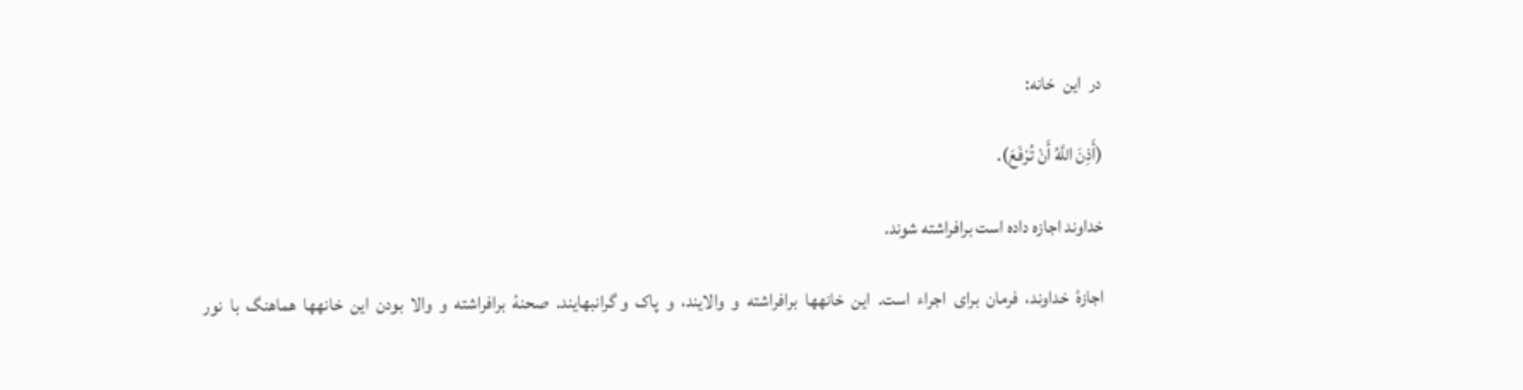در  این  خانه‌:

(أَذِنَ اللَّهُ أَنْ تُرْفَعَ).

خداوند اجازه داده است برافراشته شوند.

اجازۀ  خداوند،  فرمان  برای  اجراء  است.  این  خانهها  برافراشته  و  والایند،  و  پاک  و گرانبهایند.  صحنۀ  برافراشته  و  والا  بودن  این  خانهها  هماهنگ  با  نور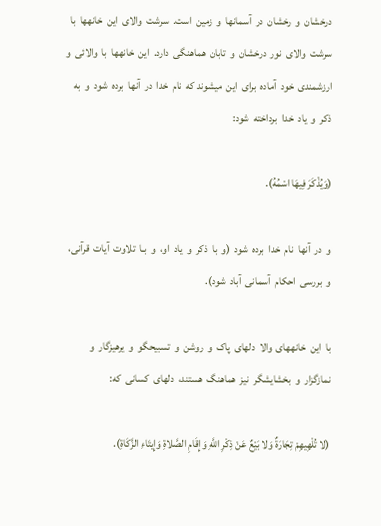درخشان  و  رخشان  در  آسمانها  و  زمین  است.  سرشت  والای  این  خانهها  با  سرشت  والای  نور  درخشان  و  تابان  هماهنگی  دارد.  این  خانهها  با  والائی  و  ارزشمندی  خود  آماده  برای  این  میشوند که  نام  خدا  در  آنها  برده  شود  و  به  ذکر  و  یاد  خدا  برداخته  شود:

(وَیُذْکَرَ فِیهَا اسْمُهُ).

و  در  آنها  نام  خدا  برده  شود  (و  با  ذکر  و  یاد  او،  و  بـا  تلاوت  آیات  قرآنی،  و  بررسی  احکام  آسمانی  آباد  شود).

با  این  خانههای  والا  دلهای  پاک  و  روشن  و  تسبیحگو  و  یرهیزگار  و  نمازگزار  و  بخشایشگر  نیز  هماهنگ  هستند،  دلهای  کسانی  که‌:

(لا تُلْهِیهِمْ تِجَارَةٌ وَلا بَیْعٌ عَنْ ذِکْرِ اللَّهِ وَإِقَامِ الصَّلاةِ وَإِیتَاءِ الزَّکَاةِ).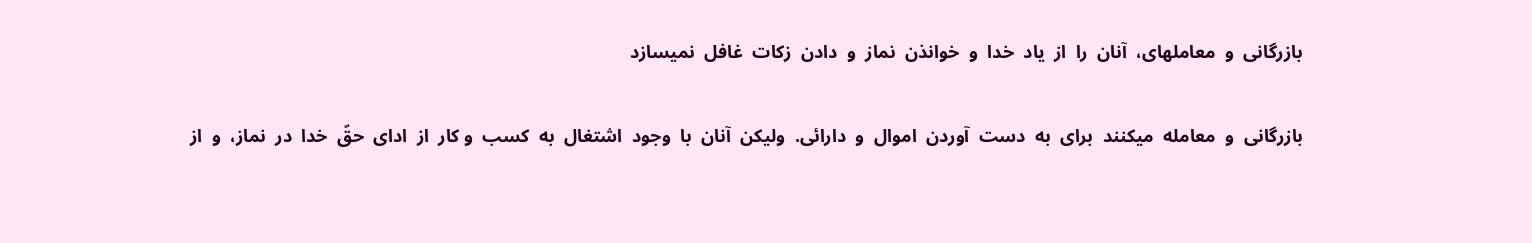بازرگانی  و  معاملهای،  آنان  را  از  یاد  خدا  و  خوانذن  نماز  و  دادن  زکات  غافل  نمیسازد

بازرگانی  و  معامله  میکنند  برای  به  دست  آوردن  اموال  و  دارائی.  ولیکن  آنان  با  وجود  اشتغال  به  کسب  و کار  از  ادای  حقّ  خدا  در  نماز،  و  از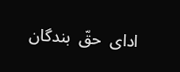ادای  حقّ  بندگان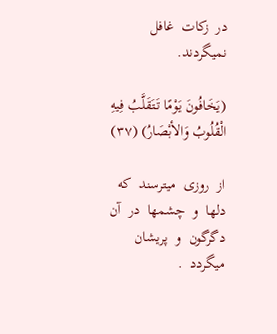در  زکات  غافل  نمیگردند.

(یَخَافُونَ یَوْمًا تَتَقَلَّبُ فِیهِ الْقُلُوبُ وَالأبْصَارُ) (٣٧)

از  روزی  میترسند  که  دلها  و  چشمها  در  آن  دگرگون  و  پریشان  میگردد  .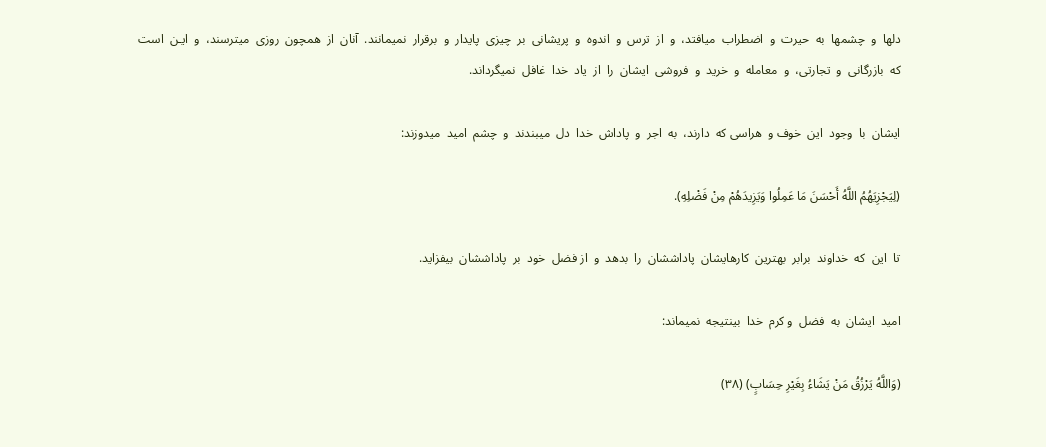دلها  و  چشمها  به  حیرت  و  اضطراب  میافتد،  و  از  ترس  و  اندوه  و  پریشانی  بر  چیزی  پایدار  و  برقرار  نمیمانند.  آنان  از  همچون  روزی  میترسند،  و  ایـن  است  که  بازرگانی  و  تجارتی،  و  معامله  و  خرید  و  فروشی  ایشان  را  از  یاد  خدا  غافل  نمیگرداند.

ایشان  با  وجود  این  خوف و  هراسی که  دارند،  به  اجر  و  پاداش  خدا  دل  میبندند  و  چشم  امید  میدوزند:

(لِیَجْزِیَهُمُ اللَّهُ أَحْسَنَ مَا عَمِلُوا وَیَزِیدَهُمْ مِنْ فَضْلِهِ).

تا  این  که  خداوند  برابر  بهترین  کارهایشان  پاداششان  را  بدهد  و  از فضل  خود  بر  پاداششان  بیفزاید.

امید  ایشان  به  فضل  و کرم  خدا  بینتیجه  نمیماند:

(وَاللَّهُ یَرْزُقُ مَنْ یَشَاءُ بِغَیْرِ حِسَابٍ) (٣٨)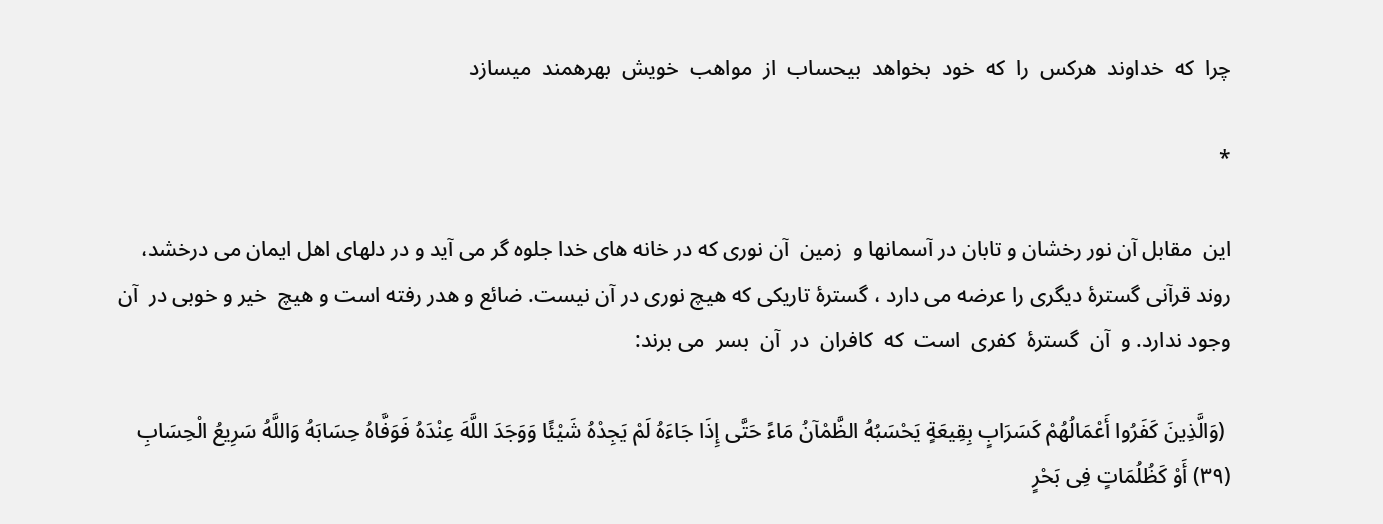چرا  که  خداوند  هرکس  را  که  خود  بخواهد  بیحساب  از  مواهب  خویش  بهرهمند  میسازد

*

این  مقابل آن نور رخشان و تابان در آسمانها و  زمین  آن نوری که در خانه های خدا جلوه گر می آید و در دلهای اهل ایمان می درخشد، روند قرآنی گسترۀ دیگری را عرضه می دارد ، گسترۀ تاریکی که هیچ نوری در آن نیست. ضائع و هدر رفته است و هیچ  خیر و خوبی در  آن  وجود ندارد. و  آن  گسترۀ  کفری  است  که  کافران  در  آن  بسر  می برند:

 (وَالَّذِینَ کَفَرُوا أَعْمَالُهُمْ کَسَرَابٍ بِقِیعَةٍ یَحْسَبُهُ الظَّمْآنُ مَاءً حَتَّى إِذَا جَاءَهُ لَمْ یَجِدْهُ شَیْئًا وَوَجَدَ اللَّهَ عِنْدَهُ فَوَفَّاهُ حِسَابَهُ وَاللَّهُ سَرِیعُ الْحِسَابِ (٣٩) أَوْ کَظُلُمَاتٍ فِی بَحْرٍ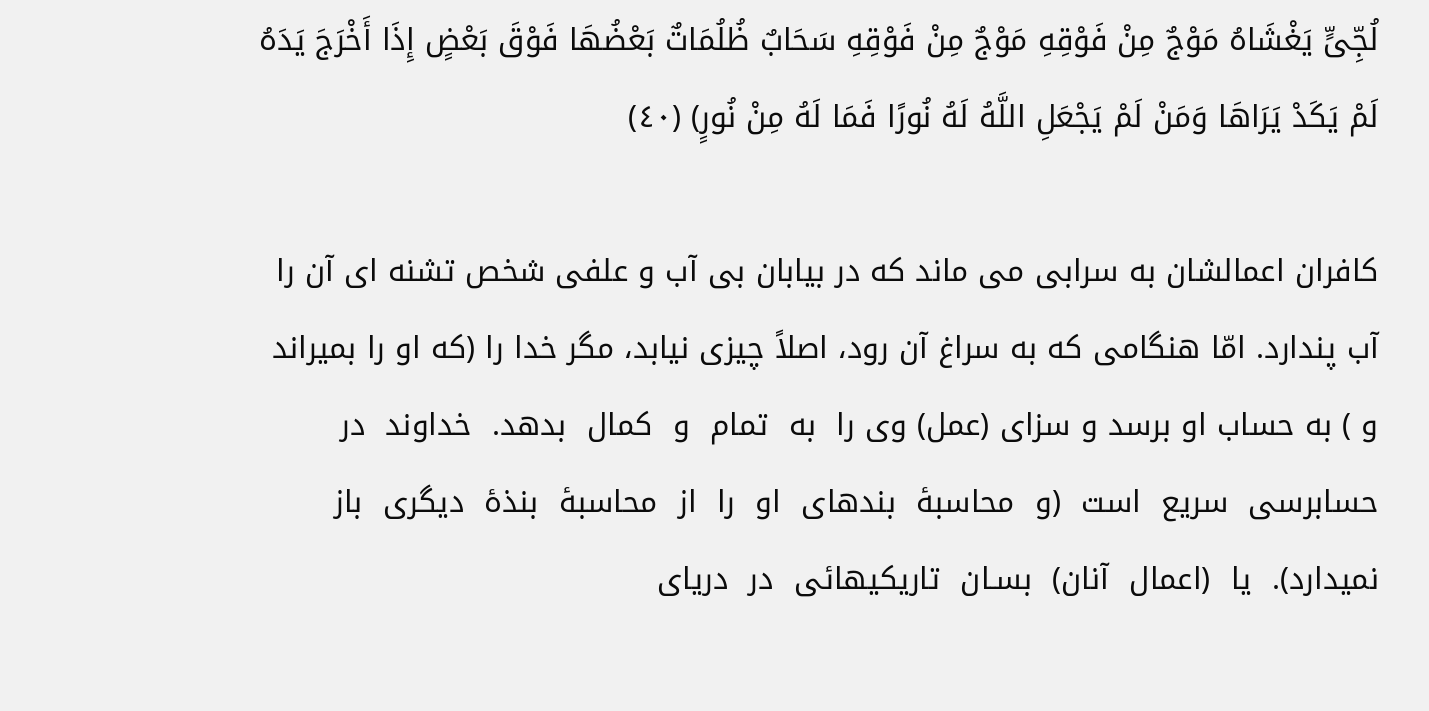لُجِّیٍّ یَغْشَاهُ مَوْجٌ مِنْ فَوْقِهِ مَوْجٌ مِنْ فَوْقِهِ سَحَابٌ ظُلُمَاتٌ بَعْضُهَا فَوْقَ بَعْضٍ إِذَا أَخْرَجَ یَدَهُ لَمْ یَکَدْ یَرَاهَا وَمَنْ لَمْ یَجْعَلِ اللَّهُ لَهُ نُورًا فَمَا لَهُ مِنْ نُورٍ) (٤٠)

کافران اعمالشان به سرابی می ماند که در بیابان بی آب و علفی شخص تشنه ای آن را آب پندارد. امّا هنگامی که به سراغ آن رود، اصلاً چیزی نیابد، مگر خدا را (که او را بمیراند و ) به حساب او برسد و سزای (عمل) وی را  به  تمام  و  کمال  بدهد.  خداوند  در  حسابرسی  سریع  است  (و  محاسبۀ  بندهای  او  را  از  محاسبۀ  بنذۀ  دیگری  باز نمیدارد).  یا  (اعمال  آنان)  بسـان  تاریکیهائی  در  دریای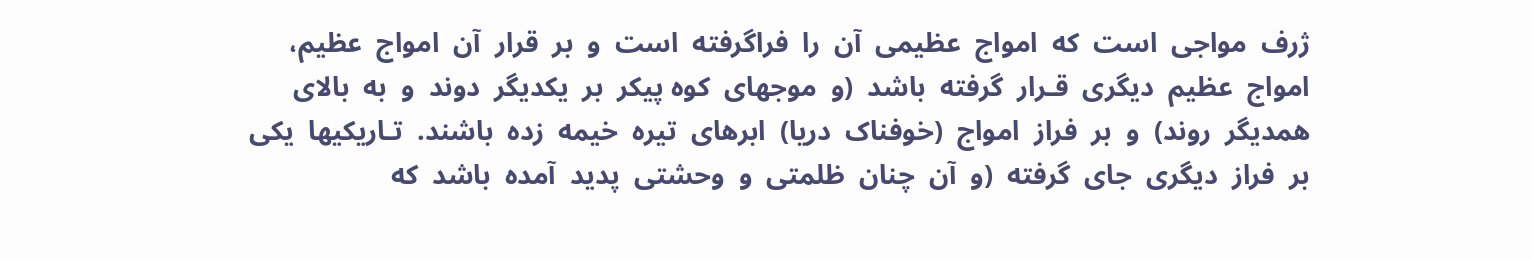ژرف  مواجی  است  که  امواج  عظیمی  آن  را  فراگرفته  است  و  بر  قرار  آن  امواج  عظیم،  امواج  عظیم  دیگری  قـرار  گرفته  باشد  (و  موجهای  کوه پیکر  بر  یکدیگر  دوند  و  به  بالای  همدیگر  روند)  و  بر  فراز  امواج  (خوفناک  دریا)  ابرهای  تیره  خیمه  زده  باشند.  تـاریکیها  یکی  بر  فراز  دیگری  جای  گرفته  (و  آن  چنان  ظلمتی  و  وحشتی  پدید  آمده  باشد  که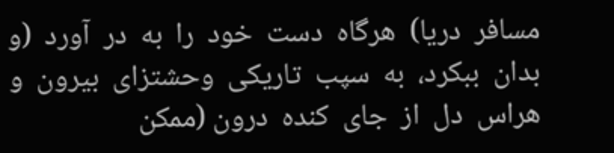مسافر  دریا)  هرگاه  دست  خود  را  به  در  آورد  (و  بدان  ببکرد،  به  سپب  تاریکی  وحشتزای  بیرون  و  هراس  دل  از  جای  کنده  درون‌ (ممکن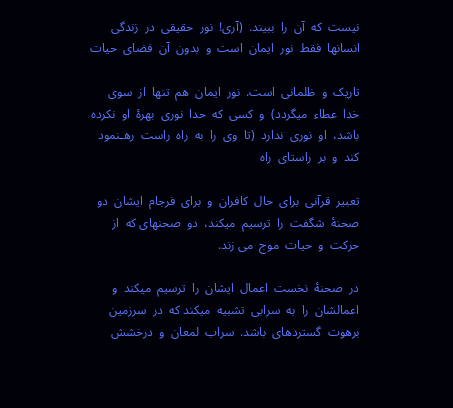نیست  که  آن  را  ببیند.  (آری!  نور  حقیقی  در  زندگی  انسانها  فقط  نور  ایمان  است  و  بدون  آن  فضای  حیات

تاریک  و  ظلمانی  است.  نور  ایمان  هم  تنها  از  سوی  خدا  عطاء  میگردد)  و  کسی  که  حدا  نوری  بهرۀ  او  نکرده  باشد،  او  نوری  ندارد  (تا  وی  را  به  راه  راست  رهـنمود  کند  و  بر  راستای  راه

تعبیر  قرآنی  برای  حال  کافران  و  برای  فرجام  ایشان  دو  صحنۀ  شگفت  را  ترسیم  میکند،  دو  صحنهای که  از  حرکت  و  حیات  موج  می زند.

در  صحنۀ  نخست  اعمال  ایشان  را  ترسیم  میکند  و  اعمالشان  را  به  سرابی  تشبیه  میکند که  در  سرزمین  برهوت  گستردهای  باشد.  سراب  لمعان  و  درخشش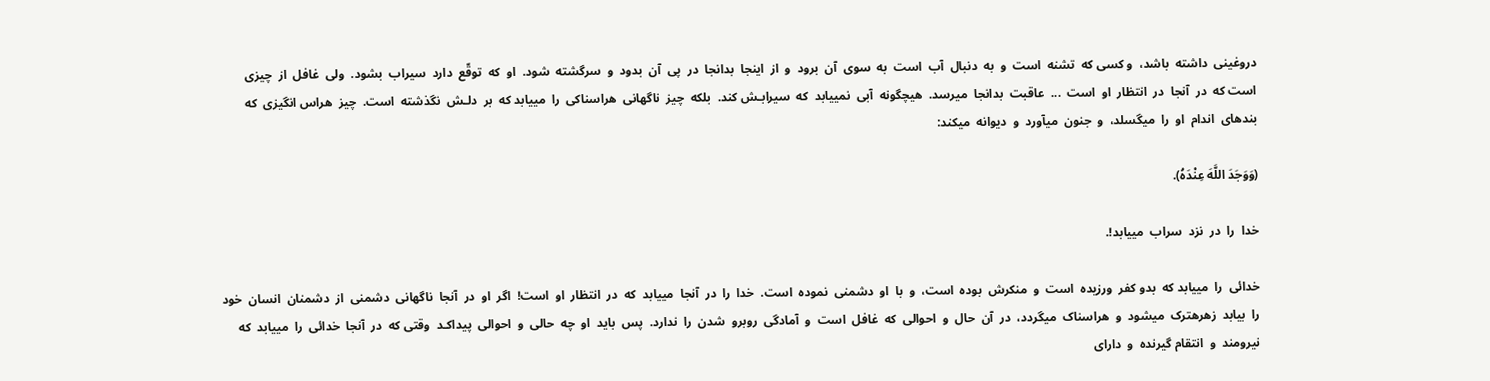دروغینی  داشته  باشد،  و کسی که  تشنه  است  و  به  دنبال  آب  است  به  سوی  آن  برود  و  از  اینجا  بدانجا  در  پی  آن  بدود  و  سرگشته  شود.  او  که  توقّع  دارد  سیراب  بشود.  ولی  غافل  از  چیزی  است که  در  آنجا  در  انتظار  او  است  ...  عاقبت  بدانجا  میرسد.  هیچگونه  آبی  نمییابد  که  سیرابـش کند.  بلکه  چیز  ناگهانی  هراسناکی  را  مییابد که  بر  دلـش  نگذشته  است.  چیز  هراس انگیزی  که  بندهای  اندام  او  را  میگسلد،  و  جنون  میآورد  و  دیوانه  میکند:

(وَوَجَدَ اللَّهَ عِنْدَهُ).

خدا  را  در  نزد  سراب  مییابد!.

خدائی  را  مییابد که  بدو کفر  ورزیده  است  و  منکرش  بوده  است،  و  با  او  دشمنی  نموده  است.  خدا  را  در  آنجا  مییابد  که  در  انتظار  او  است!  اگر  او  در  آنجا  ناگهانی  دشمنی  از  دشمنان  انسان  خود  را  بیابد  زهرهترک  میشود  و  هراسناک  میگردد،  در  آن  حال  و  احوالی  که  غافل  است  و  آمادگی  روبرو  شدن  را  ندارد.  پس  باید  او  چه  حالی  و  احوالی  پیداکـد  وقتی که  در  آنجا  خدائی  را  مییابد  که  نیرومند  و  انتقام گیرنده  و  دارای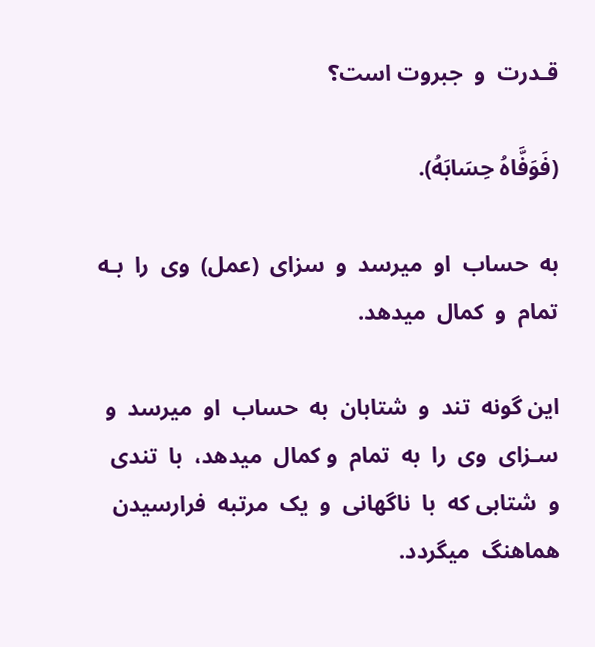قـدرت  و  جبروت است؟

(فَوَفَّاهُ حِسَابَهُ).

به  حساب  او  میرسد  و  سزای  (عمل)  وی  را  بـه  تمام  و  کمال  میدهد.

این گونه  تند  و  شتابان  به  حساب  او  میرسد  و  سـزای  وی  را  به  تمام  و کمال  میدهد،  با  تندی  و  شتابی که  با  ناگهانی  و  یک  مرتبه  فرارسیدن  هماهنگ  میگردد.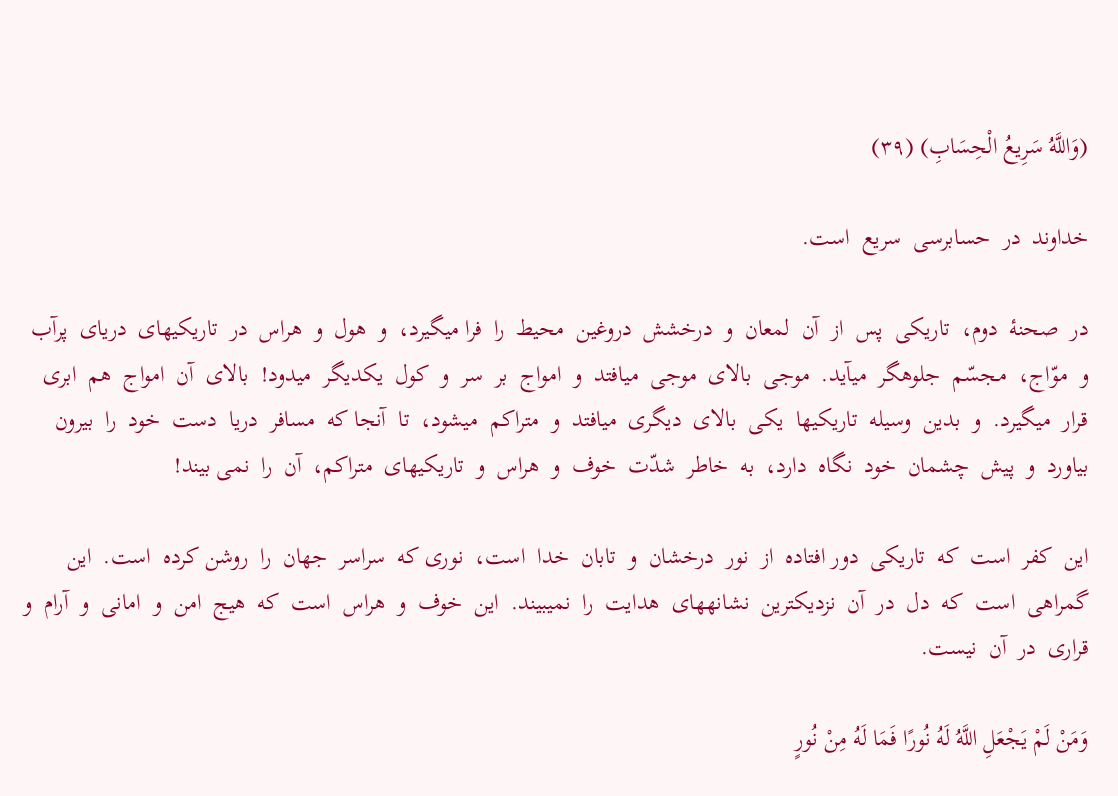(وَاللَّهُ سَرِیعُ الْحِسَابِ) (٣٩)

خداوند  در  حسابرسی  سریع  است‌.

در  صحنۀ  دوم،  تاریکی  پس  از  آن  لمعان  و  درخشش  دروغین  محیط  را  فرا میگیرد،  و  هول  و  هراس  در  تاریکیهای  دریای  پرآب  و  موّاج،  مـجسّم  جلوهگر  میآید.  موجی  بالای  موجی  میافتد  و  امواج  بر  سر  و  کول  یکدیگر  میدود!  بالای  آن  امواج  هم  ابری  قرار  میگیرد.  و  بدین  وسیله  تاریکیها  یکی  بالای  دیگری  میافتد  و  متراکم  میشود،  تا  آنجا که  مسافر  دریا  دست  خود  را  بیرون  بیاورد  و  پیش  چشمان  خود  نگاه  دارد،  به  خاطر  شدّت  خوف  و  هراس  و  تاریکیهای  متراکم،  آن  را  نمی بیند!

این  کفر  است  که  تاریکی  دور افتاده  از  نور  درخشان  و  تابان  خدا  است،  نوری که  سراسر  جهان  را  روشن کرده  است.  این  گمراهی  است  که  دل  در  آن  نزدیکترین  نشانههای  هدایت  را  نمیبیند.  این  خوف  و  هراس  است  که  هیج  امن  و  امانی  و  آرام  و  قراری  در  آن  نیست.

وَمَنْ لَمْ یَجْعَلِ اللَّهُ لَهُ نُورًا فَمَا لَهُ مِنْ نُورٍ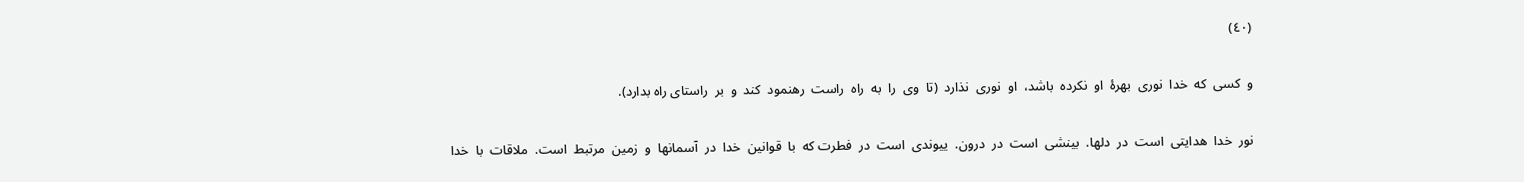(٤٠)

و  کسی  که  خدا  نوری  بهرۀ  او  نکرده  باشد،  او  نوری  نذارد  (تا  وی  را  به  راه  راست  رهنمود  کند  و  بر  راستای راه بدارد).

نور  خدا  هدایتی  است  در  دلها.  بینشی  است  در  درون.  ییوندی  است  در  فطرت که  با  قوانین  خدا  در  آسمانها  و  زمین  مرتبط  است.  ملاقات  با  خدا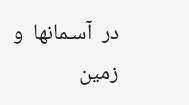در  آسـمانها  و  زمین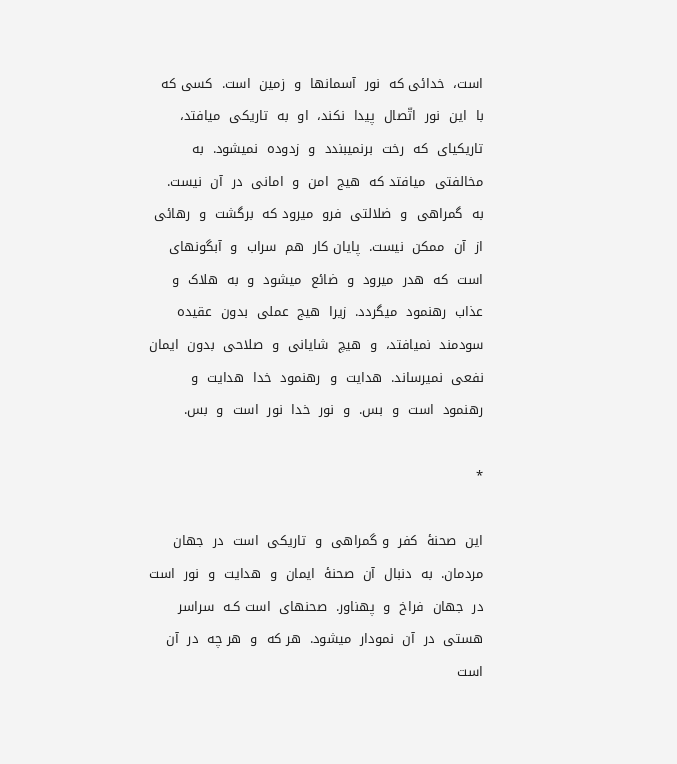است،  خدائی که  نور  آسمانها  و  زمین  است.  کسی که  با  این  نور  اتّصال  پیدا  نکند،  او  به  تاریکی  میافتد،  تاریکیای  که  رخت  برنمیبندد  و  زدوده  نمیشود.  به  مخالفتی  میافتد که  هیج  امن  و  امانی  در  آن  نیست.  به  گمراهی  و  ضلالتی  فرو  میرود که  برگشت  و  رهائی  از  آن  ممکن  نیست.  پایان کار  هم  سراب  و  آبگونهای  است  که  هدر  میرود  و  ضائع  میشود  و  به  هلاک  و  عذاب  رهنمود  میگردد.  زیرا  هیج  عملی  بدون  عقیده  سودمند  نمیافتد،  و  هیچ  شایانی  و  صلاحی  بدون  ایمان  نفعی  نمیرساند.  هدایت  و  رهنمود  خدا  هدایت  و  رهنمود  است  و  بس.  و  نور  خدا  نور  است  و  بس‌.

*

این  صحنۀ  کفر  و گمراهی  و  تاریکی  است  در  جهان  مردمان.  به  دنبال  آن  صحنۀ  ایمان  و  هدایت  و  نور  است  در  جهان  فراخ  و  پهناور.  صحنهای  است کـه  سراسر  هستی  در  آن  نمودار  میشود.  هر که  و  هر چه  در  آن  است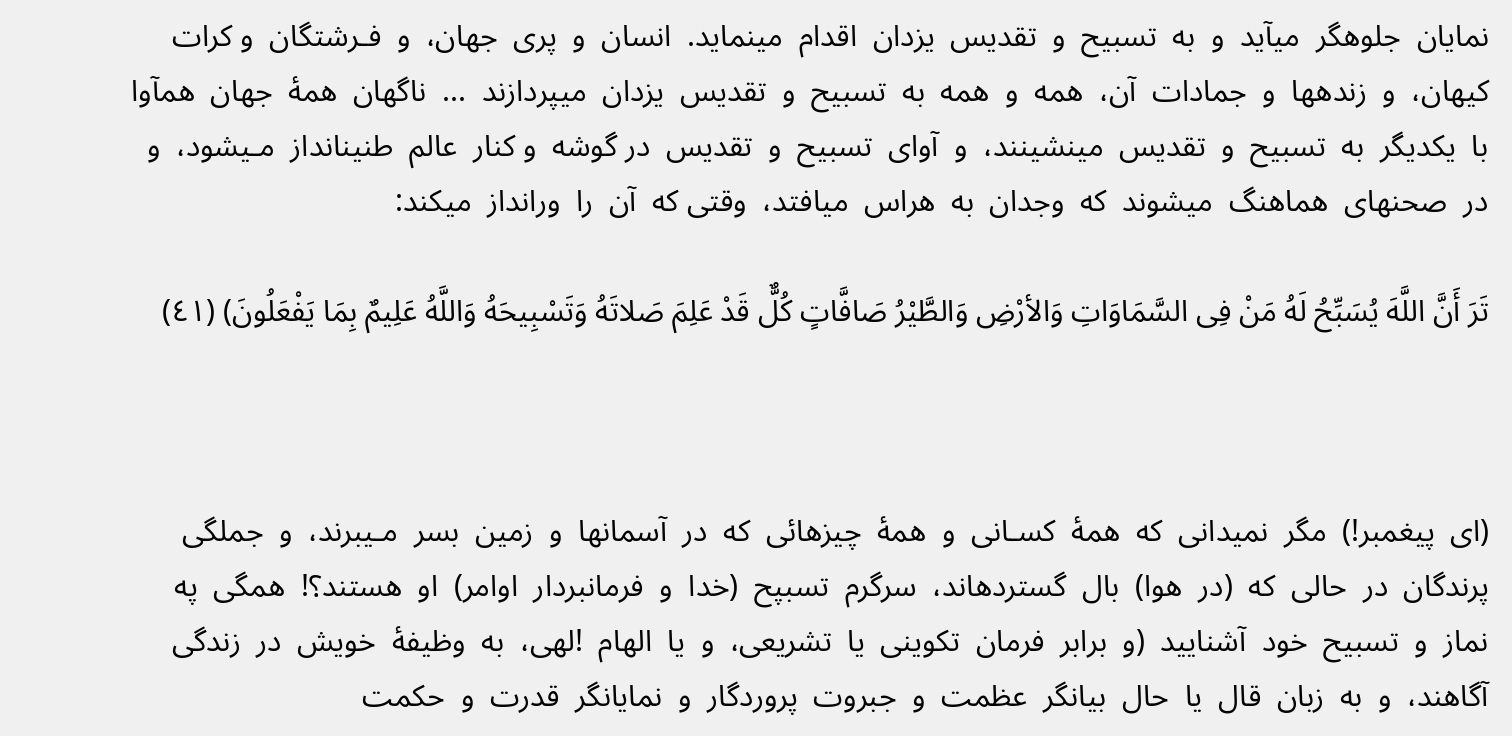نمایان  جلوهگر  میآید  و  به  تسبیح  و  تقدیس  یزدان  اقدام  مینماید.  انسان  و  پری  جهان،  و  فـرشتگان  و کرات  کیهان،  و  زندهها  و  جمادات  آن،  همه  و  همه  به  تسبیح  و  تقدیس  یزدان  میپردازند  ...  ناگهان  همۀ  جهان  همآوا  با  یکدیگر  به  تسبیح  و  تقدیس  مینشینند،  و  آوای  تسبیح  و  تقدیس  در گوشه  و کنار  عالم  طنینانداز  مـیشود،  و  در  صحنهای  هماهنگ  میشوند  که  وجدان  به  هراس  میافتد،  وقتی که  آن  را  ورانداز  میکند:

تَرَ أَنَّ اللَّهَ یُسَبِّحُ لَهُ مَنْ فِی السَّمَاوَاتِ وَالأرْضِ وَالطَّیْرُ صَافَّاتٍ کُلٌّ قَدْ عَلِمَ صَلاتَهُ وَتَسْبِیحَهُ وَاللَّهُ عَلِیمٌ بِمَا یَفْعَلُونَ) (٤١)



(ای  پیغمبر!)  مگر  نمیدانی  که  همۀ  کسـانی  و  همۀ  چیزهائی  که  در  آسمانها  و  زمین  بسر  مـیبرند،  و  جملگی  پرندگان  در  حالی  که  (در  هوا)  بال  گستردهاند،  سرگرم  تسبپح  (خدا  و  فرمانبردار  اوامر)  او  هستند؟!  همگی  په  نماز  و  تسبیح  خود  آشنایید  (و  برابر  فرمان  تکوینی  یا  تشریعی،  و  یا  الهام  !لهی،  به  وظیفۀ  خویش  در  زندگی  آگاهند،  و  به  زبان  قال  یا  حال  بیانگر  عظمت  و  جبروت  پروردگار  و  نمایانگر  قدرت  و  حکمت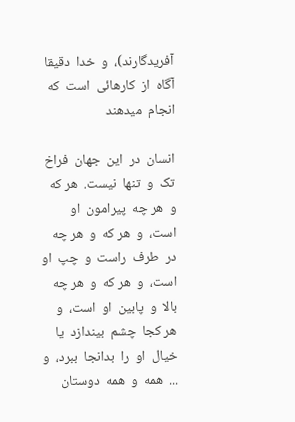آفریدگارند)،  و  خدا  دقیقا  آگاه  از  کارهائی  است  که  انجام  میدهند

انسان  در  این  جهان  فراخ  تک  و  تنها  نیست.  هر که  و  هر چه  پیرامون  او  است،  و  هر که  و  هر چه  در  طرف  راست  و  چپ  او  است،  و  هر که  و  هر چه  بالا  و  پابین  او  است،  و  هر کجا  چشم  بیندازد  یا  خیال  او  را  بدانجا  ببرد،  و  ...  همه  و  همه  دوستان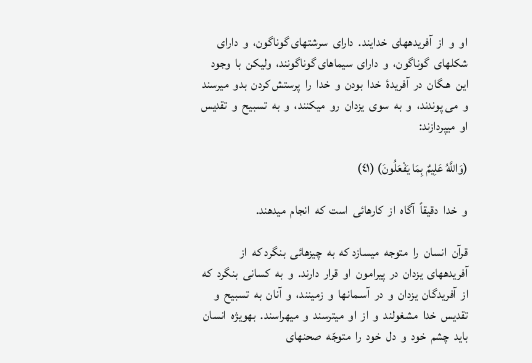او  و  از  آفریدههای  خدایند.  دارای  سرشتهای گوناگون،  و  دارای شکلهای  گوناگون،  و  دارای  سیماهای گوناگونند،  ولیکن  با  وجود  این  هـگان  در  آفریدۀ  خدا  بودن  و  خدا  را  پرستش کردن  بدو  میرسند  و  می پوندند،  و  به  سوی  یزدان  رو  میکنند،  و  به  تسبیح  و  تقدیس  او  میپردازند:

(وَاللَّهُ عَلِیمٌ بِمَا یَفْعَلُونَ) (٤١)

و  خدا  دقیقاً  آگاه  از  کارهائی  است  که  انجام  میدهند.

قرآن  انسان  را  متوجه  میسازد که  به  چیزهائی  بنگرد که  از  آفریدههای  یزدان  در  پیرامون  او  قرار  دارند.  و  به  کسانی  بنگرد  که  از  آفریدگان  یزدان  و  در  آسـمانها  و  زمینند،  و  آنان  به  تسبیح  و  تقدیس  خدا  مشغولند  و  از  او  میترسند  و  میهراسند.  بهویژه  انسان  باید  چشم  خود  و  دل  خود  را  متوجّه  صحنهای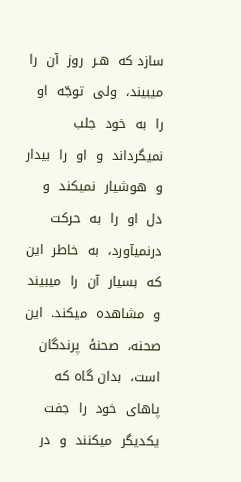سازد که  هـر  روز  آن  را  میبیند،  ولی  توجّه  او  را  به  خود  جلب  نمیگرداند  و  او  را  بیدار  و  هوشیار  نمیکند  و  دل  او  را  به  حرکت  درنمیآورد،  به  خاطر  این که  بسیار  آن  را  میبیند  و  مشاهده  میکند.  این  صحنه،  صحنۀ  پرندگان  است،  بدان گاه که  پاهای  خود  را  جفت  یکدیگر  میکنند  و  در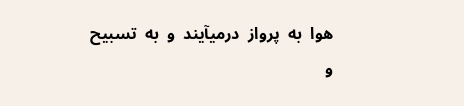هوا  به  پرواز  درمیآیند  و  به  تسبیح  و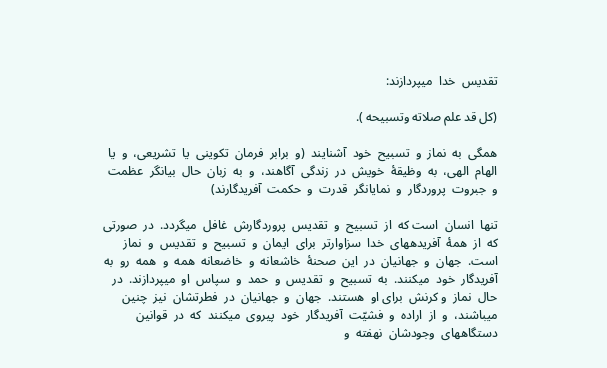تقدیس  خدا  میپردازند:

(کل قد علم صلاته وتسبیحه ).

همگی  به  نماز  و  تسبیح  خود  آشنایند  (و  برابر  فرمان  تکوینی  یا  تشریعی،  و  یا  الهام  الهی،  به  وظیقۀ  خویش  در  زندگی  آگاهند،  و  به  زبان  حال  بیانگر  عظمت  و  جبروت  پروردگار  و  نمایانگر  قدرت  و  حکمت  آفریدگارند)

تنها  انسان  است که  از  تسبیح  و  تقدیس  پروردگارش  غافل  میگردد.  در  صورتی  که  از  همۀ  آفریدههای  خدا  سزاوارتر  برای  ایمان  و  تسبیح  و  تقدیس  و  نماز  است.  جهان  و  جهانیان  در  این  صحنۀ  خاشعانه  و  خاضعانه  همه  و  همه  رو  به  آفریدگار  خود  میکنند.  به  تسبیح  و  تقدیس  و  حمد  و  سپاس  او  میپردازند.  در  حال  نماز  و کرنش  برای او  هستند.  جهان  و  جهانیان  در  فطرتشان  نیز  چنین  میباشند،  و  از  اراده  و  فشیّت  آفریدگار  خود  پیروی  میکنند  که  در  قوانین  دستگاههای  وجودشان  نهفته  و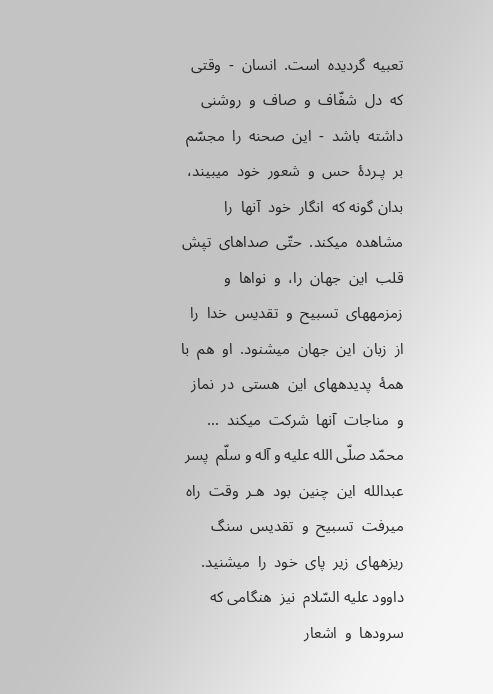تعبیه  گردیده  است.  انسان  -  وقتی که  دل  شفّاف  و  صاف  و  روشنی  داشته  باشد  -  این  صحنه  را  مجسّم  بر  پـردۀ  حس  و  شعور  خود  میبیند،  بدان گونه که  انگار  خود  آنها  را  مشاهده  میکند.  حتّی  صداهای  تپش  قلب  این  جهان  را،  و  نواها  و  زمزمههای  تسبیح  و  تقدیس  خدا  را  از  زبان  این  جهان  میشنود.  او  هم  با  همۀ  پدیدههای  این  هستی  در  نماز  و  مناجات  آنها  شرکت  میکند  ...  محمّد صلّی الله علیه و آله و سلّم  پسر  عبدالله  این  چنین  بود  هـر  وقت  راه  میرفت  تسبیح  و  تقدیس  سنگ ریزههای  زیر  پای  خود  را  میشنید.  داوود علیه السّلام  نیز  هنگامی که  سرودها  و  اشعار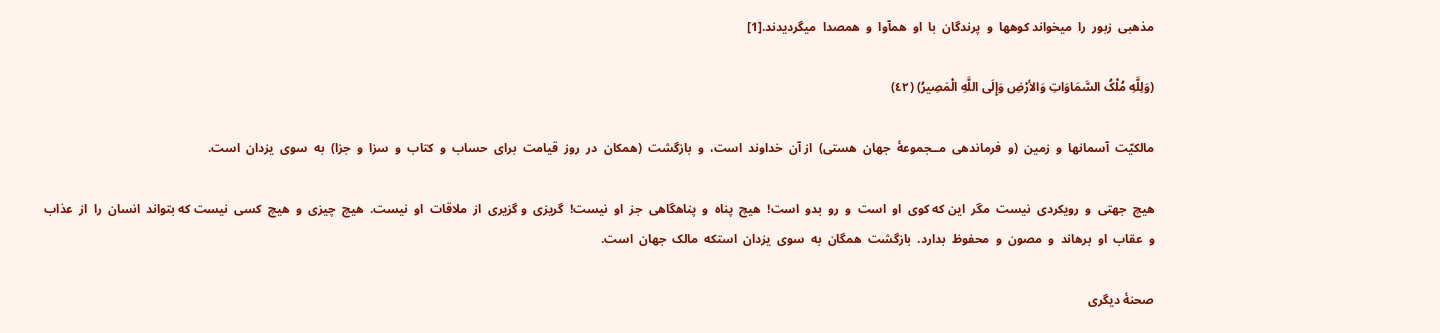مذهبی  زبور  را  میخواند کوهها  و  پرندگان  با  او  همآوا  و  همصدا  میگردیدند.[1]

(وَلِلَّهِ مُلْکُ السَّمَاوَاتِ وَالأرْضِ وَإِلَى اللَّهِ الْمَصِیرُ) (٤٢)

مالکیّت  آسمانها  و  زمین  (و  فرماندهی  مــجموعۀ  جهان  هستی)  از آن  خداوند  است،  و  بازگشت  (همکان  در  روز  قیامت  برای  حساب  و  کتاب  و  سزا  و  جزا)  به  سوی  یزدان  است‌.

هیچ  جهتی  و  رویکردی  نیست  مگر  این که کوی  او  است  و  رو  بدو  است!  هیچ  پناه  و  پناهگاهی  جز  او  نیست!  گریزی  و گزیری  از  ملاقات  او  نیست.  هیچ  چیزی  و  هیچ  کسی  نیست که بتواند  انسان  را  از  عذاب  و  عقاب  او  برهاند  و  مصون  و  محفوظ  بدارد.  بازگشت  همگان  به  سوی  یزدان  استکه  مالک  جهان  است‌.

صحنۀ دیگری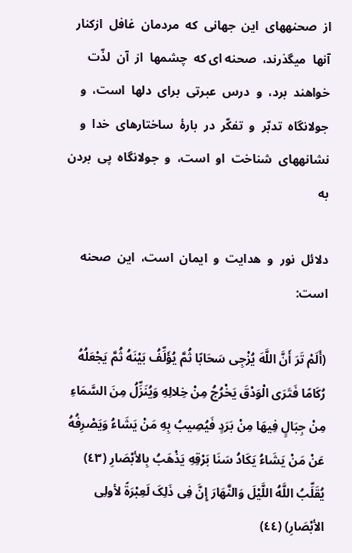از  صحنههای  این  جهانی  که  مردمان  غافل  ازکنار  آنها  میگذرند،  صحنه ای که  چشمها  از  آن  لذّت  خواهند  برد،  و  درس  عبرتی  برای  دلها  است،  و  جولانگاه  تدبّر  و  تفکّر  در  بارۀ  ساختارهای  خدا  و  نشانههای  شناخت  او  است،  و  جولانگاه  پی  بردن  به

دلائل  نور  و  هدایت  و  ایمان  است،  این  صحنه  است:

(أَلَمْ تَرَ أَنَّ اللَّهَ یُزْجِی سَحَابًا ثُمَّ یُؤَلِّفُ بَیْنَهُ ثُمَّ یَجْعَلُهُ رُکَامًا فَتَرَى الْوَدْقَ یَخْرُجُ مِنْ خِلالِهِ وَیُنَزِّلُ مِنَ السَّمَاءِ مِنْ جِبَالٍ فِیهَا مِنْ بَرَدٍ فَیُصِیبُ بِهِ مَنْ یَشَاءُ وَیَصْرِفُهُ عَنْ مَنْ یَشَاءُ یَکَادُ سَنَا بَرْقِهِ یَذْهَبُ بِالأبْصَارِ (٤٣) یُقَلِّبُ اللَّهُ اللَّیْلَ وَالنَّهَارَ إِنَّ فِی ذَلِکَ لَعِبْرَةً لأولِی الأبْصَارِ) (٤٤)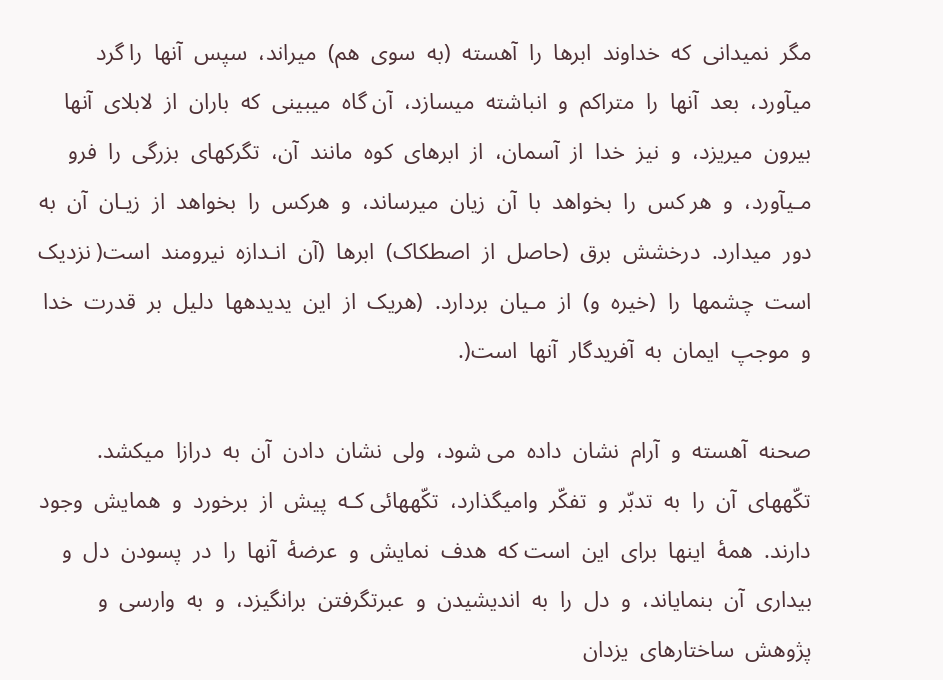مگر  نمیدانی  که  خداوند  ابرها  را  آهسته  (به  سوی  هم)  میراند،  سپس  آنها  را گرد  میآورد،  بعد  آنها  را  متراکم  و  انباشته  میسازد،  آن گاه  میبینی  که  باران  از  لابلای  آنها  بیرون  میریزد،  و  نیز  خدا  از  آسمان،  از  ابرهای  کوه  مانند  آن،  تگرکهای  بزرگی  را  فرو مـیآورد،  و  هر کس  را  بخواهد  با  آن  زیان  میرساند،  و  هرکس  را  بخواهد  از  زیـان  آن  به  دور  میدارد.  درخشش  برق  (حاصل  از  اصطکاک)  ابرها  (آن  انـدازه  نیرومند  است‌( نزدیک  است  چشمها  را  (خیره  و)  از  مـیان  بردارد.  (هریک  از  این  یدیدهها  دلیل  بر  قدرت  خدا  و  موجپ  ایمان  به  آفریدگار  آنها  است‌(.

صحنه  آهسته  و  آرام  نشان  داده  می شود،  ولی  نشان  دادن  آن  به  درازا  میکشد.  تکّههای  آن  را  به  تدبّر  و  تفکّر  وامیگذارد،  تکّههائی کـه  پیش  از  برخورد  و  همایش  وجود  دارند.  همۀ  اینها  برای  این  است که  هدف  نمایش  و  عرضۀ  آنها  را  در  پسودن  دل  و  بیداری  آن  بنمایاند،  و  دل  را  به  اندیشیدن  و  عبرتگرفتن  برانگیزد،  و  به  وارسی  و  پژوهش  ساختارهای  یزدان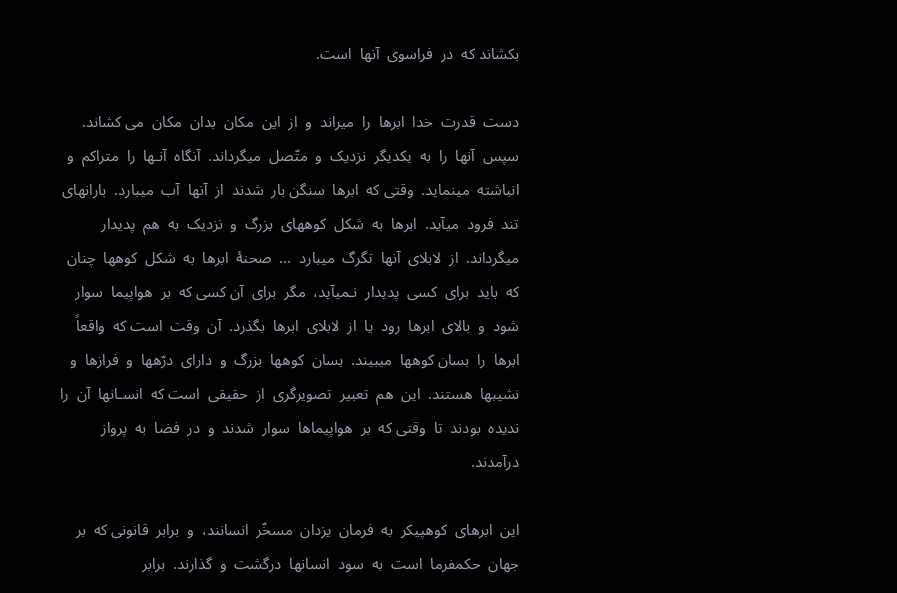بکشاند که  در  فراسوی  آنها  است‌.

دست  قدرت  خدا  ابرها  را  میراند  و  از  این  مکان  بدان  مکان  می کشاند.  سپس  آنها  را  به  یکدیگر  نزدیک  و  متّصل  میگرداند.  آنگاه  آنـها  را  متراکم  و  انباشته  مینماید.  وقتی که  ابرها  سنگن بار  شدند  از  آنها  آب  میبارد.  بارانهای  تند  فرود  میآید.  ابرها  به  شکل  کوههای  بزرگ  و  نزدیک  به  هم  پدیدار  میگرداند.  از  لابلای  آنها  تگرگ  میبارد  ...  صحنۀ  ابرها  به  شکل  کوهها  چنان که  باید  برای  کسی  پدیدار  نـمیآید،  مگر  برای  آن کسی که  بر  هواپیما  سوار  شود  و  بالای  ابرها  رود  یا  از  لابلای  ابرها  بگذرد.  آن  وقت  است که  واقعاً  ابرها  را  بسان کوهها  میبیند.  بسان  کوهها  بزرگ  و  دارای  درّهها  و  فرازها  و  نشیبها  هستند.  این  هم  تعبیر  تصویرگری  از  حقیقی  است که  انسـانها  آن  را  ندیده  بودند  تا  وقتی که  بر  هواپیماها  سوار  شدند  و  در  فضا  به  پرواز  درآمدند.

این  ابرهای  کوهپیکر  به  فرمان  یزدان  مسخّر  انسانند،  و  برابر  قانونی که  بر  جهان  حکمفرما  است  به  سود  انسانها  درگشت  و  گذارند.  برابر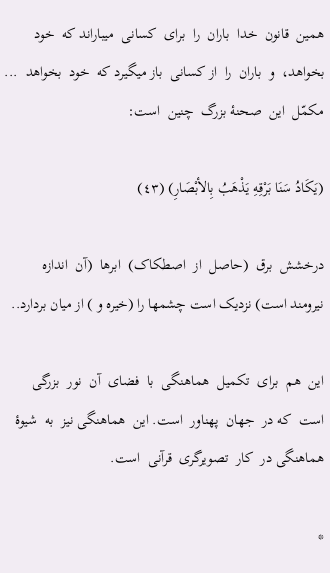همین  قانون  خدا  باران  را  برای  کسانی  میباراند که  خود  بخواهد،  و  باران  را  از کسانی  باز میگیرد که  خود  بخواهد  ...  مکمّل  این  صحنۀ بزرگ  چنین  است‌:

(یَکَادُ سَنَا بَرْقِهِ یَذْهَبُ بِالأبْصَارِ) (٤٣)

درخشش  برق  (حاصل  از  اصطکاک)  ابرها  (آن  اندازه  نیرومند است) نزدیک است چشمها را (خیره و ) از میان بردارد..

این  هم  برای  تکمیل  هماهنگی  با  فضای  آن  نور  بزرگی  است  که در  جهان  پهناور  است. این  هماهنگی نیز  به  شیوۀ  هماهنگی در  کار  تصویرگری  قرآنی  است.

*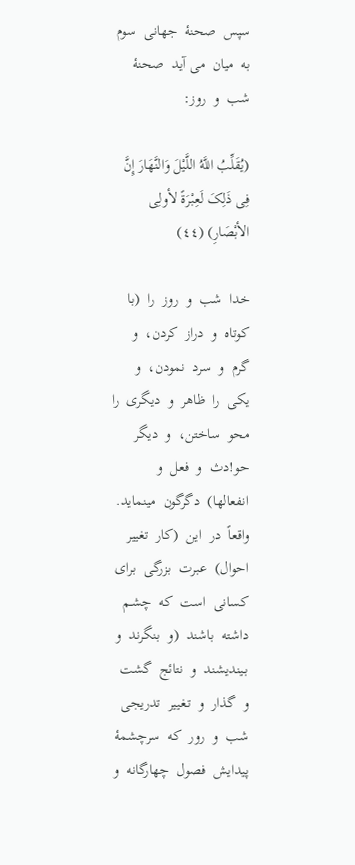سپس  صحنۀ  جهانی  سوم  به  میان  می آید  صحنۀ  شب  و  روز:

(یُقَلِّبُ اللَّهُ اللَّیْلَ وَالنَّهَارَ إِنَّ فِی ذَلِکَ لَعِبْرَةً لأولِی الأبْصَارِ) (٤٤)

خدا  شب  و  روز  را  (با  کوتاه  و  دراز  کردن،  و  گرم  و  سرد  نمودن،  و  یکی  را  ظاهر  و  دیگری  را  محو  ساختن،  و  دیگر  حو!دث  و  فعل  و  انفعالها)  دگرگون  مینماید.  واقعاً  در  این  (کار  تغییر  احوال)  عبرت  بزرگی  برای  کسانی  است  که  چشـم  داشته  باشند  (و  بنگرند  و  بـیندیشند  و  نتائج  گشت  و  گذار  و  تـغییر  تدریجی  شب  و  رور  که  سرچشمۀ  پیدایش  فصول  چهارگانه  و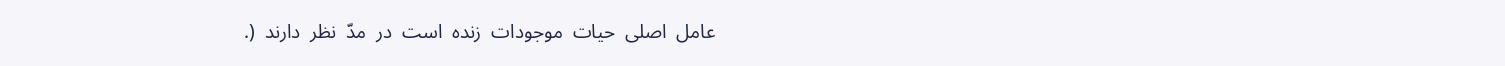عامل  اصلی  حیات  موجودات  زنده  است  در  مدّ  نظر  دارند  (.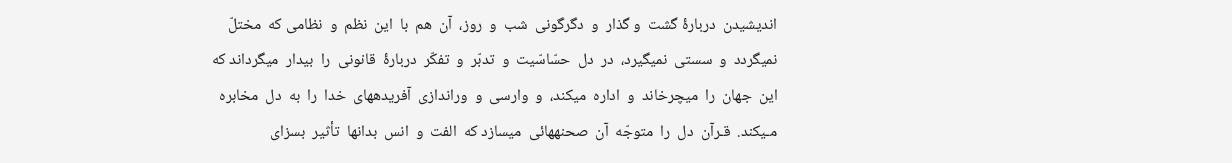اندیشیدن  دربارۀ گشت  و گذار  و  دگرگونی  شب  و  روز،  آن  هم  با  این  نظم  و  نظامی که  مختلّ  نمیگردد  و  سستی  نمیگیرد،  در  دل  حسّاسّیت  و  تدبّر  و  تفکّر  دربارۀ  قانونی  را  بیدار  میگرداند که  این  جهان  را  میچرخاند  و  اداره  میکند،  و  وارسی  و  وراندازی  آفریدههای  خدا  را  به  دل  مخابره  مـیکند.  قـرآن  دل  را  متوجّه  آن  صحنههائی  میسازد که  الفت  و  انس  بدانها  تأثیر  بسزای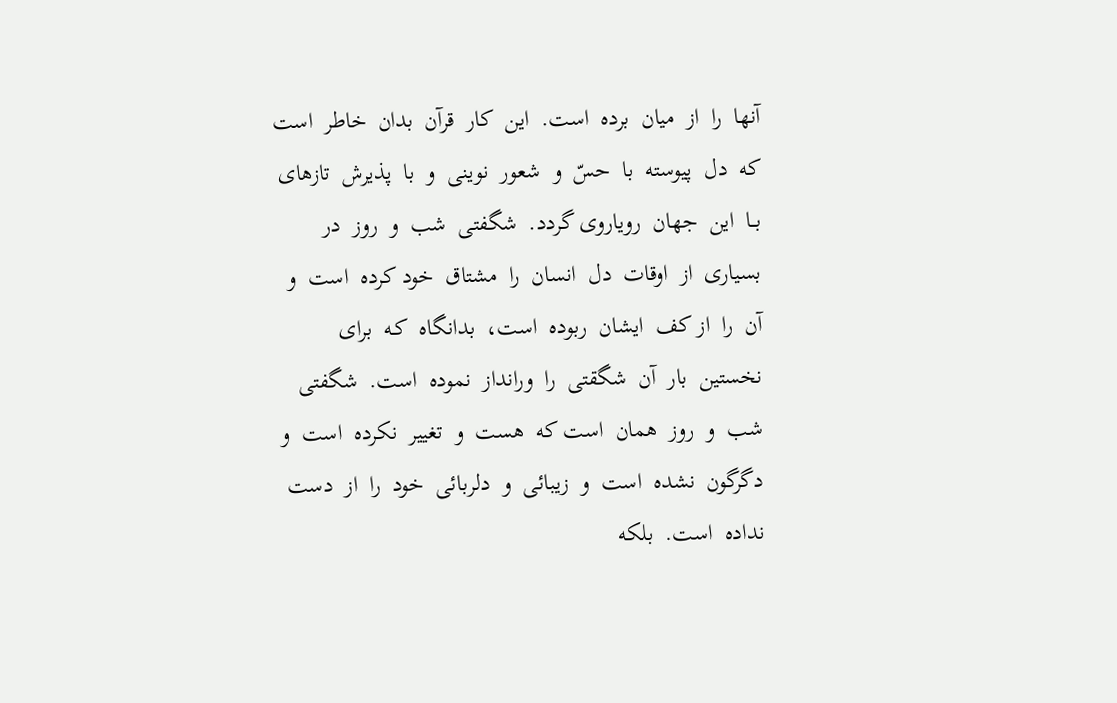آنها  را  از  میان  برده  است.  این  کار  قرآن  بدان  خاطر  است که  دل  پیوسته  با  حسّ  و  شعور  نوینی  و  با  پذیرش  تازهای  بــا  این  جهان  رویاروی گردد.  شگفتی  شب  و  روز  در  بسیاری  از  اوقات  دل  انسان  را  مشتاق  خود کرده  است  و  آن  را  از کف  ایشان  ربوده  است،  بدانگاه  کـه  برای  نخستین  بار  آن  شگقتی  را  ورانداز  نموده  است.  شگفتی  شب  و  روز  همان  است که  هست  و  تغییر  نکرده  است  و  دگرگون  نشده  است  و  زیبائی  و  دلربائی  خود  را  از  دست  نداده  است.  بلکه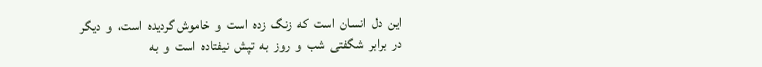این  دل  انسان  است  که  زنگ  زده  است  و  خاموش گردیده  است،  و  دیگر  در  برابر  شگفتی  شب  و  روز  به  تپش  نیفتاده  است  و  به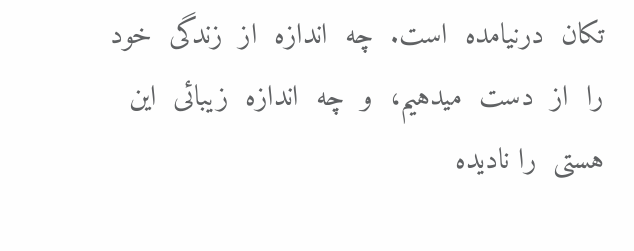تکان  درنیامده  است.  چه  اندازه  از  زندگی  خود  را  از  دست  میدهیم،  و  چه  اندازه  زیبائی  این  هستی  را نادیده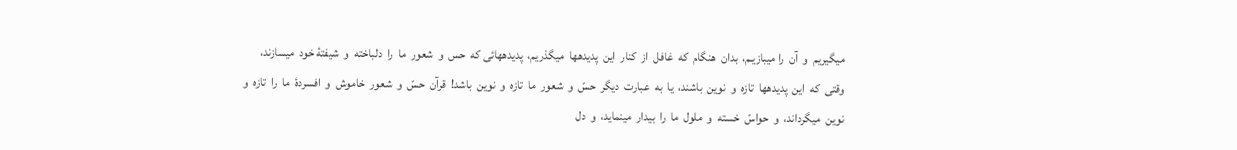میگیریم  و  آن  را میبازیـم،  بدان  هنگام  که  غافل  از  کنار  این  پدیدهها  میگذریم،  پدیدههائی که  حس  و  شعور  ما  را  دلباخته  و  شیفتۀ خود  میسازند،  وقتی  که  این  پدیدهها  تازه  و  نوین  باشند،  یا  به  عبارت  دیگر  حسّ  و  شعور  ما  تازه  و  نوین  باشد!  قرآن  حسّ  و  شعور  خاموش  و  افسردۀ  ما  را  تازه  و  نوین  میگرداند،  و  حواسّ  خسته  و  ملول  ما  را  بیدار  مینماید،  و  دل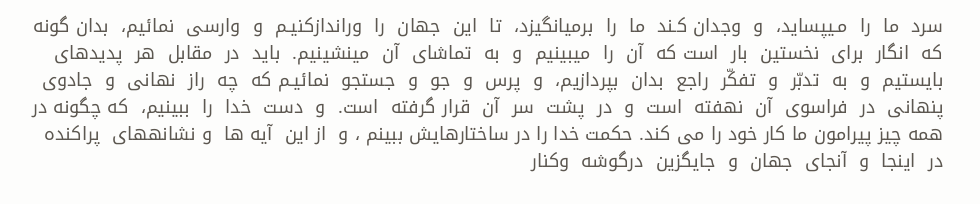سرد  ما  را  مـیپساید،  و  وجدان کـند  ما  را  برمیانگیزد،  تا  این  جهان  را  وراندازکنیـم  و  وارسی  نمائیم،  بدان گونه که  انگار  برای  نخستین  بار  است که  آن  را  میبینیم  و  به  تماشای  آن  مینشینیم.  باید  در  مقابل  هر  پدیدهای  بایستیم  و  به  تدبّر  و  تفکّر  راجع  بدان  بپردازیم،  و  پرس  و  جو  و  جستجو  نمائیـم که  چه  راز  نهانی  و  جادوی  پنهانی  در  فراسوی  آن  نهفته  است  و  در  پشت  سر  آن  قرار گرفته  است.  و  دست  خدا  را  ببینیم،  که چگونه در همه چیز پیرامون ما کار خود را می کند. حکمت خدا را در ساختارهایش ببینم ، و  از این  آیه ها  و نشانههای  پراکنده  در  اینجا  و  آنجای  جهان  و  جایگزین  درگوشه  وکنار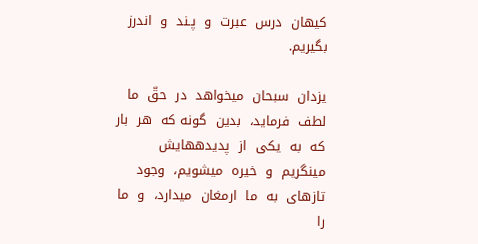کیهان  درس  عبرت  و  پـند  و  اندرز  بگیریم‌.

یزدان  سبحان  میخواهد  در  حقّ  ما  لطف  فرماید،  بدین  گونه که  هر  بار که  به  یکی  از  پدیدههایش  مینگریم  و  خیره  میشویم،  وجود  تازهای  به  ما  ارمغان  میدارد،  و  ما  را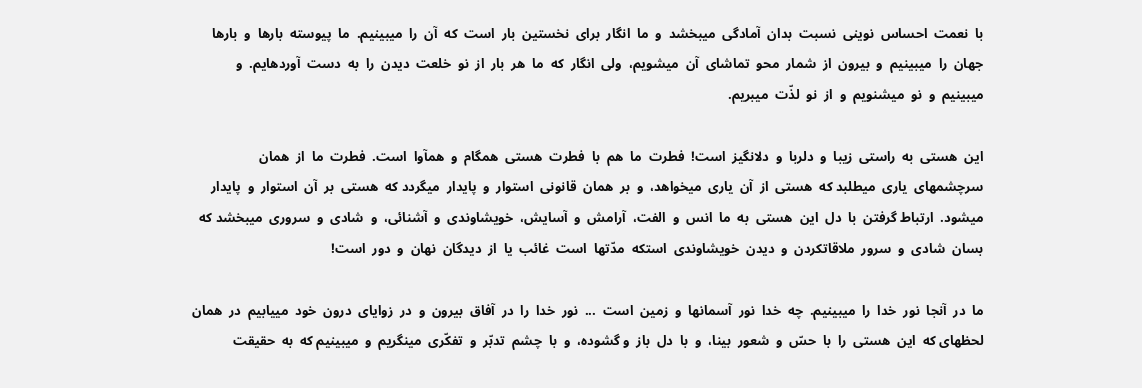با  نعمت  احساس  نوینی  نسبت  بدان  آمادگی  میبخشد  و  ما  انگار  برای  نخستین  بار  است  که  آن  را  میبینیم.  ما  پیوسته  بارها  و  بارها  جهان  را  میبینیم  و  بیرون  از  شمار  محو  تماشای  آن  میشویم،  ولی  انگار  که  ما  هر  بار  از  نو  خلعت  دیدن  را  به  دست  آوردهایم.  و  میبینیم  و  نو  میشنویم  و  از  نو  لذّت  میبریم‌.

این  هستی  به  راستی  زیبا  و  دلربا  و  دلانگیز  است!  فطرت  ما  هم  با  فطرت  هستی  همگام  و  همآوا  است.  فطرت  ما  از  همان  سرچشمهای  یاری  میطلبد که  هستی  از  آن  یاری  میخواهد،  و  بر  همان  قانونی  استوار  و  پایدار  میگردد که  هستی  بر  آن  استوار  و  پایدار  میشود.  ارتباط گرفتن  با  دل  این  هستی  به  ما  انس  و  الفت،  آرامش  و  آسایش،  خویشاوندی  و  آشنائی،  و  شادی  و  سروری  میبخشد که  بسان  شادی  و  سرور  ملاقاتکردن  و  دیدن  خویشاوندی  استکه  مدّتها  است  غائب  یا  از  دیدگان  نهان  و  دور  است‌!

ما  در  آنجا  نور  خدا  را  میبینیم.  چه  خدا  نور  آسمانها  و  زمین  است  ...  نور  خدا  را  در  آفاق  بیرون  و  در  زوایای  درون  خود  مییابیم  در  همان  لحظهای که  این  هستی  را  با  حسّ  و  شعور  بینا،  و  با  دل  باز  و گشوده،  و  با  چشم  تدبّر  و  تفکّری  مینگریم  و  میبینیم که  به  حقیقت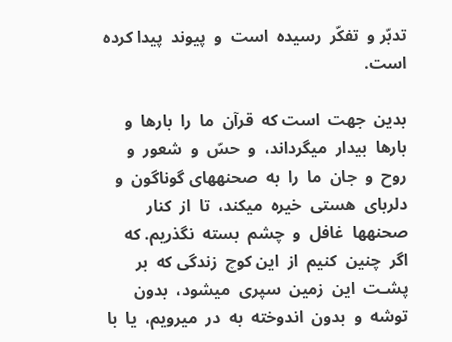تدبّر و  تفکّر  رسیده  است  و  پیوند  پیدا کرده  است‌.

بدین  جهت  است که  قرآن  ما  را  بارها  و  بارها  بیدار  میگرداند،  و  حسّ  و  شعور  و  روح  و  جان  ما  را  به  صحنههای گوناگون  و  دلربای  هستی  خیره  میکند،  تا  از  کنار  صحنهها  غافل  و  چشم  بسته  نگذریم. که  اگر  چنین  کنیم  از  این کوچ  زندگی که  بر  پشـت  این  زمین  سپری  میشود،  بدون  توشه  و  بدون  اندوخته  به  در  میرویم،  یا  با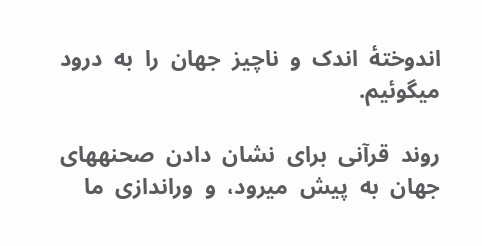اندوختۀ  اندک  و  ناچیز  جهان  را  به  درود  میگوئیم‌.

روند  قرآنی  برای  نشان  دادن  صحنههای  جهان  به  پیش  میرود،  و  وراندازی  ما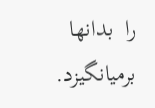را  بدانها  برمیانگیزد.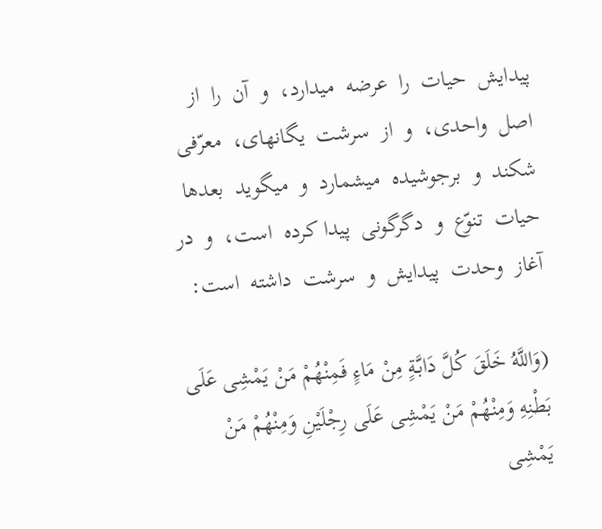پیدایش  حیات  را  عرضه  میدارد،  و  آن  را  از  اصل  واحدی،  و  از  سرشت  یگانهای،  معرّفی  شکند  و  برجوشیده  میشمارد  و  میگوید  بعدها  حیات  تنوّع  و  دگرگونی  پیدا کرده  است،  و  در  آغاز  وحدت  پیدایش  و  سرشت  داشته  است:

(وَاللَّهُ خَلَقَ کُلَّ دَابَّةٍ مِنْ مَاءٍ فَمِنْهُمْ مَنْ یَمْشِی عَلَى بَطْنِهِ وَمِنْهُمْ مَنْ یَمْشِی عَلَى رِجْلَیْنِ وَمِنْهُمْ مَنْ یَمْشِی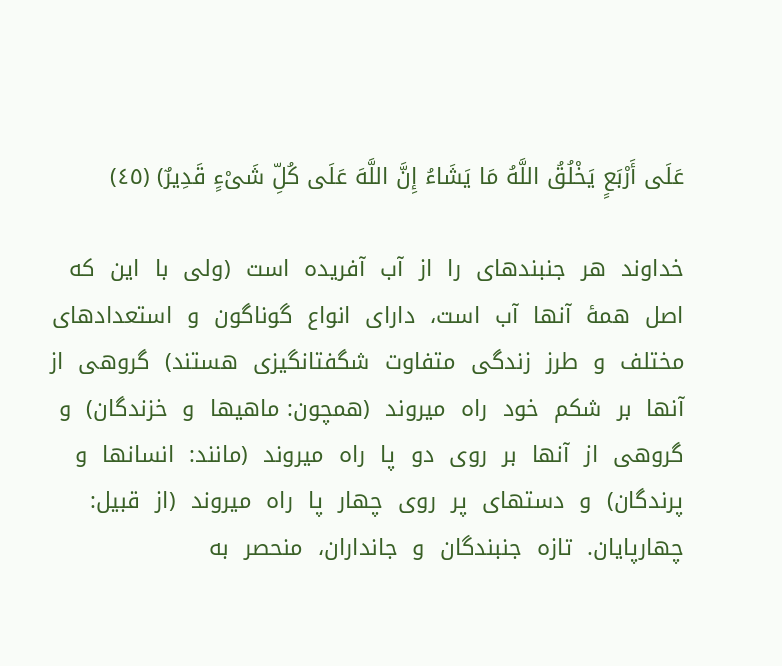عَلَى أَرْبَعٍ یَخْلُقُ اللَّهُ مَا یَشَاءُ إِنَّ اللَّهَ عَلَى کُلِّ شَیْءٍ قَدِیرٌ) (٤٥)

خداوند  هر  جنبندهای  را  از  آب  آفریده  است  (ولی  با  این  که  اصل  همۀ  آنها  آب  است،  دارای  انواع  گوناگون  و  استعدادهای  مختلف  و  طرز  زندگی  متفاوت  شگفتانگیزی  هستند)  گروهی  از  آنها  بر  شکم  خود  راه  میروند  (همچون: ماهیها  و  خزندگان)  و  گروهی  از  آنها  بر  روی  دو  پا  راه  میروند  (مانند:  انسانها  و  پرندگان)  و  دستهای  پر  روی  چهار  پا  راه  میروند  (از  قبیل:  چهارپایان.  تازه  جنبندگان  و  جانداران،  منحصر  به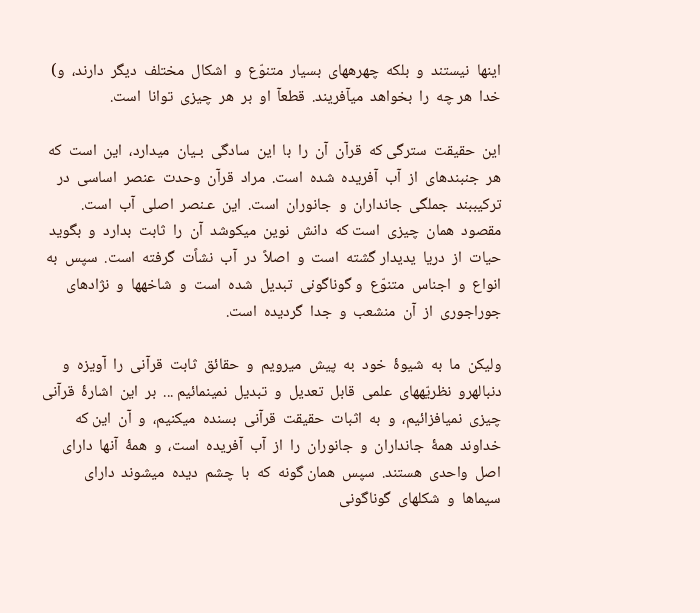اینها  نیستند  و  بلکه  چهرههای  بسیار  متنوّع  و  اشکال  مختلف  دیگر  دارند،  و)  خدا  هر چه  را  بخواهد  میآفریند.  قطعآ  او  بر  هر  چیزی  توانا  است‌.

این  حقیقت  سترگی که  قرآن  آن  را  با  این  سادگی  بـیان  میدارد،  این  است  که  هر  جنبندهای  از  آب  آفریده  شده  است.  مراد  قرآن  وحدت  عنصر  اساسی  در  ترکیببند  جملگی  جانداران  و  جانوران  است.  این  عـنصر  اصلی  آب  است.  مقصود  همان  چیزی  است که  دانش  نوین  میکوشد  آن  را  ثابت  بدارد  و  بگوید  حیات  از  دریا  یدیدار گشته  است  و  اصلاً  در  آب  نشاًت  گرفته  است.  سپس  به  انواع  و  اجناس  متنوّع  و گوناگونی  تبدیل  شده  است  و  شاخهها  و  نژادهای  جوراجوری  از  آن  منشعب  و  جدا  گردیده  است‌.

ولیکن  ما  به  شیوۀ  خود  به  پیش  میرویم  و  حقائق  ثابت  قرآنی  را  آویزه  و  دنبالهرو  نظریّههای  علمی  قابل  تعدیل  و  تبدیل  نمینمائیم ...  بر  این  اشارۀ  قرآنی  چیزی  نمیافزائیم،  و  به  اثبات  حقیقت  قرآنی  بسنده  میکنیم،  و  آن  این که  خداوند  همۀ  جانداران  و  جانوران  را  از  آب  آفریده  است،  و  همۀ  آنها  دارای  اصل  واحدی  هستند.  سپس  همان گونه  که  با  چشم  دیده  میشوند  دارای  سیماها  و  شکلهای  گوناگونی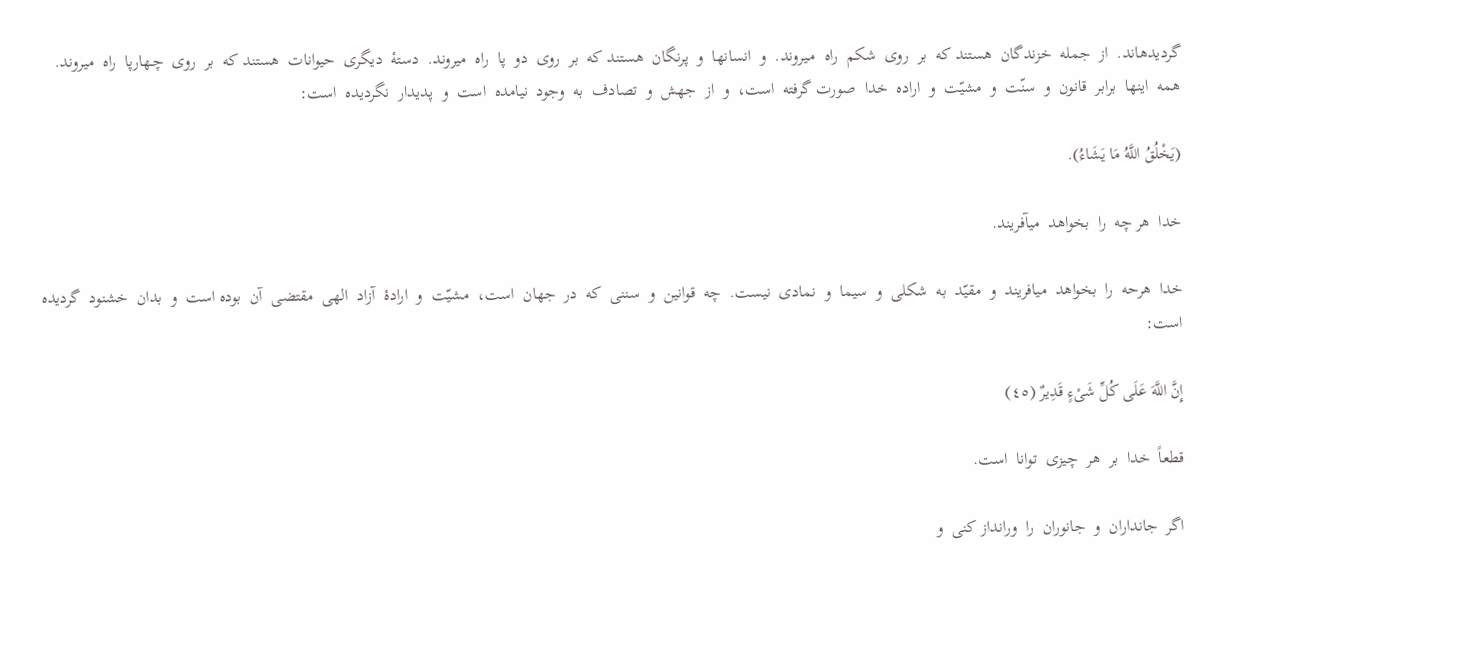گردیدهاند.  از  جمله  خزندگان  هستند که  بر  روی  شکم  راه  مـیروند.  و  انسانها  و  پرنگان  هستند که  بر  روی  دو  پا  راه  میروند.  دستۀ  دیگری  حیوانات  هستند که  بر  روی  چـهارپا  راه  میروند.  همه  اینها  برابر  قانون  و  سنّت  و  مشیّت  و  اراده  خدا  صورت گرفته  است،  و  از  جهش  و  تصادف  به  وجود  نیامده  است  و  پدیدار  نگردیده  است‌:

(یَخْلُقُ اللَّهُ مَا یَشَاءُ).

خدا  هر چه  را  بخواهد  میآفریند.

خدا  هرحه  را  بخواهد  میافریند  و  مقیّد  به  شکلی  و  سیما  و  نمادی  نیست.  چه  قوانین  و  سننی  که  در  جهان  است،  مشیّت  و  ارادۀ  آزاد  الهی  مقتضی  آن  بوده است  و  بدان  خشنود  گردیده  است:

إِنَّ اللَّهَ عَلَى کُلِّ شَیْءٍ قَدِیرٌ (٤٥)

قطعاً  خدا  بر  هر  چیزی  توانا  است‌.

اگر  جانداران  و  جانوران  را  ورانداز کنی  و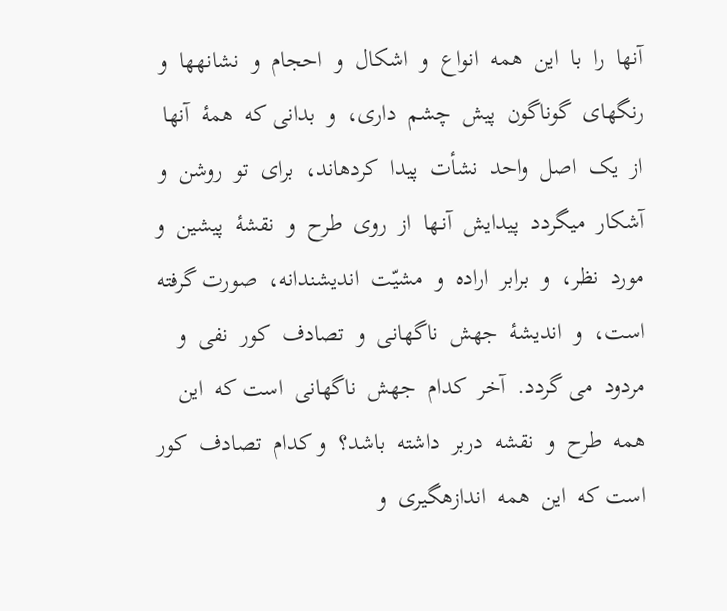آنها  را  با  این  همه  انواع  و  اشکال  و  احجام  و  نشانهها  و  رنگهای  گوناگون  پیش  چشم  داری،  و  بدانی که  همۀ  آنها  از  یک  اصل  واحد  نشأت  پیدا  کردهاند،  برای  تو  روشن  و  آشکار  میگردد  پیدایش  آنـها  از  روی  طرح  و  نقشۀ  پیشین  و  مورد  نظر،  و  برابر  اراده  و  مشیّت  اندیشندانه،  صورت گرفته  است،  و  اندیشۀ  جهش  ناگهانی  و  تصادف  کور  نفی  و  مردود  می گردد.  آخر  کدام  جهش  ناگهانی  است که  این  همه  طرح  و  نقشه  دربر  داشته  باشد؟  و کدام  تصادف  کور  است که  این  همه  اندازهگیری  و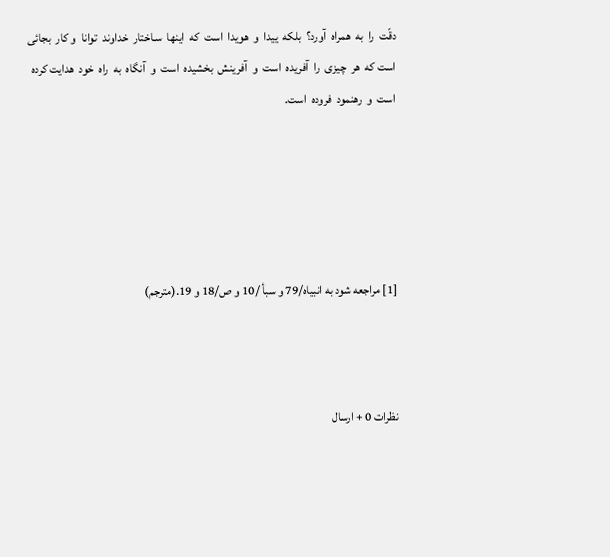دقّت  را  به  همراه  آورد؟  بلکه  ییدا  و  هویدا  است  که  اینها  سـاختار  خداوند  توانا  و کار  بجائی  است که  هر  چیزی  را  آفریده  است  و  آفرینش  بخشیده  است  و  آنگاه  به  راه  خود  هدایت کرده  است  و  رهنمود  فروده  است‌.





[1] مراجعه شود به انبیاه/79 و سبأ /10 و ص/18 و 19.(مترجم)



نظرات 0 + ارسال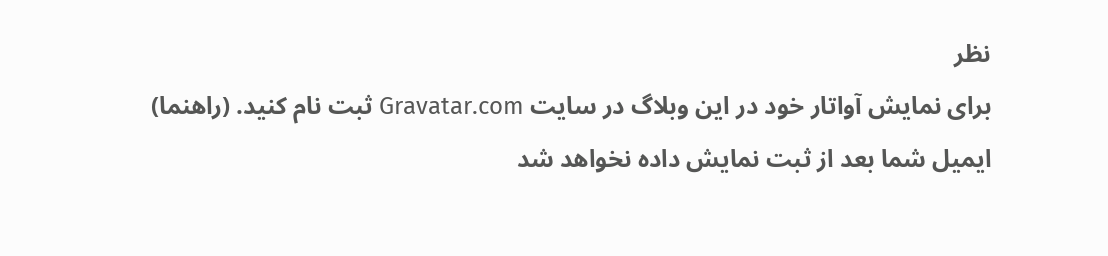نظر
برای نمایش آواتار خود در این وبلاگ در سایت Gravatar.com ثبت نام کنید. (راهنما)
ایمیل شما بعد از ثبت نمایش داده نخواهد شد